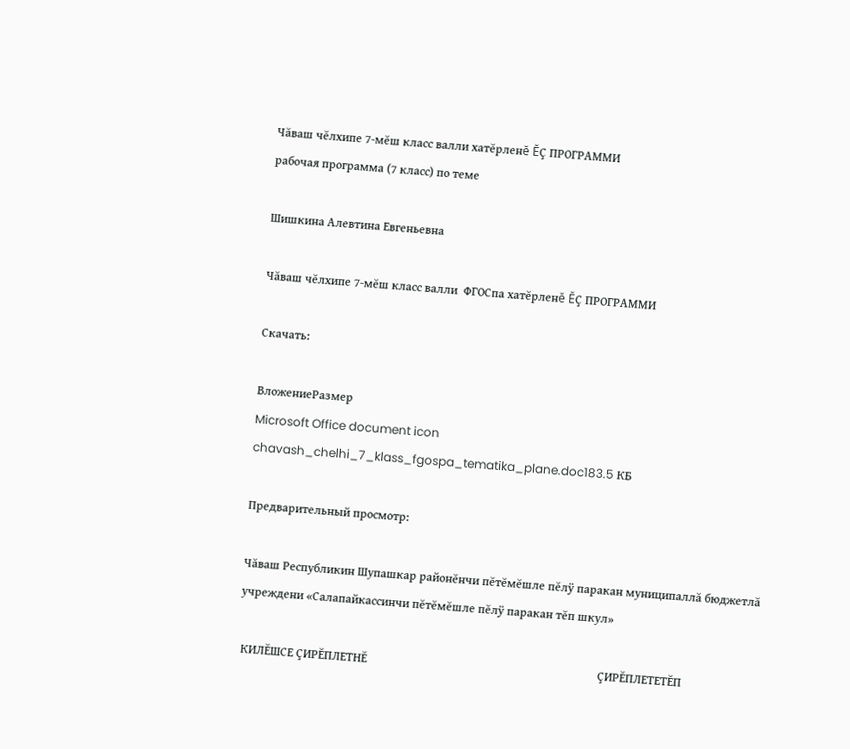Чăваш чĕлхипе 7-мĕш класс валли хатĕрленĕ ĔҪ ПРОГРАММИ
рабочая программа (7 класс) по теме

Шишкина Алевтина Евгеньевна

Чăваш чĕлхипе 7-мĕш класс валли  ФГОСпа хатĕрленĕ ĔҪ ПРОГРАММИ

Скачать:

ВложениеРазмер
Microsoft Office document icon chavash_chelhi_7_klass_fgospa_tematika_plane.doc183.5 КБ

Предварительный просмотр:

Чăваш Республикин Шупашкар районĕнчи пĕтĕмĕшле пĕлÿ паракан муниципаллă бюджетлă   учреждени «Салапайкассинчи пĕтĕмĕшле пĕлÿ паракан тĕп шкул»

 КИЛĔШСЕ ҪИРĔПЛЕТНĔ                                                                             ҪИРĔПЛЕТЕТĔП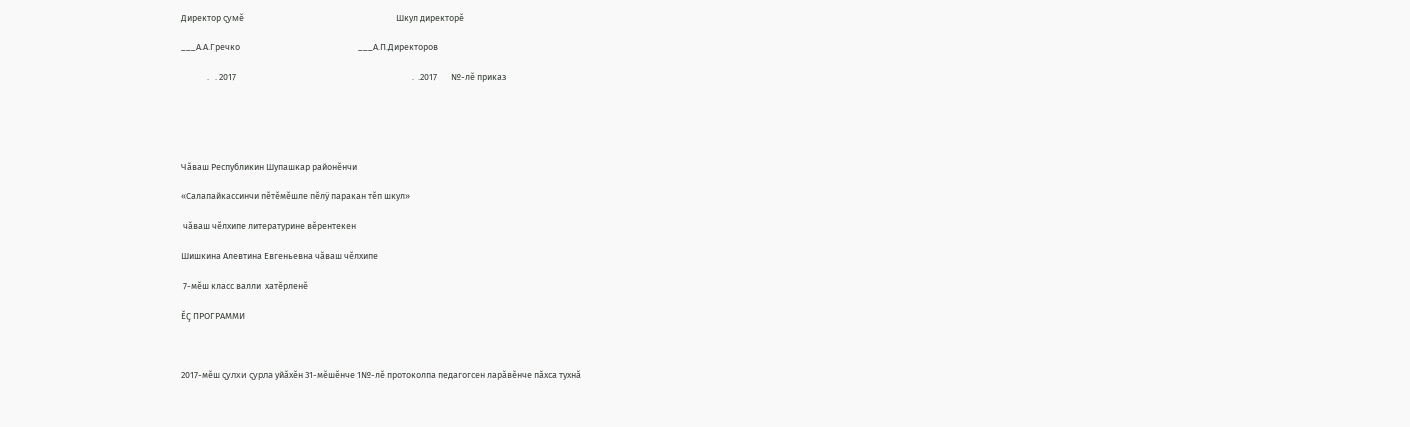Директор ҁумĕ                                                                            Шкул директорĕ

___А.А.Гречко                                                           ___А.П.Директоров

             .   . 2017                                                                                        .  .2017       №-лĕ приказ





Чăваш Республикин Шупашкар районĕнчи

«Салапайкассинчи пĕтĕмĕшле пĕлÿ паракан тĕп шкул»

 чăваш чĕлхипе литературине вĕрентекен

Шишкина Алевтина Евгеньевна чăваш чĕлхипе

 7-мĕш класс валли  хатĕрленĕ

ĔҪ ПРОГРАММИ



2017-мĕш ҁулхи ҁурла уйăхĕн 31-мĕшĕнче 1№-лĕ протоколпа педагогсен ларăвĕнче пăхса тухнă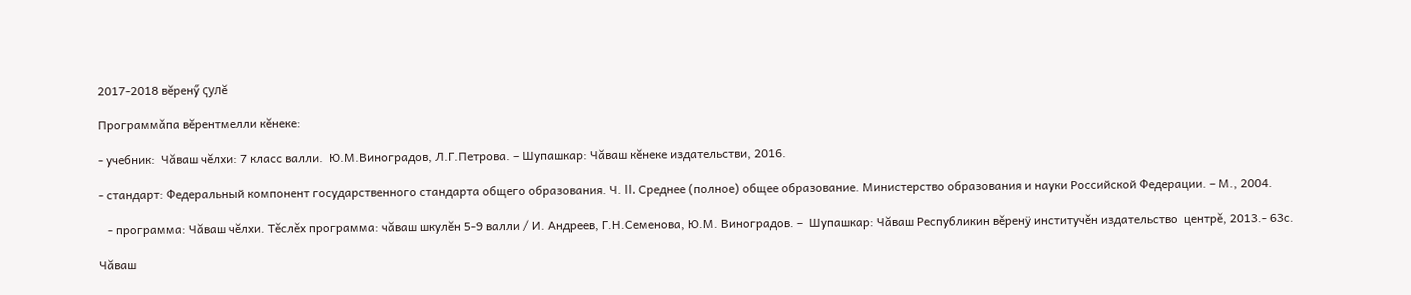2017-2018 вĕренӳ ҁулĕ

Программǎпа вĕрентмелли кĕнеке:

- учебник:  Чăваш чĕлхи: 7 класс валли.  Ю.М.Виноградов, Л.Г.Петрова. – Шупашкар: Чăваш кĕнеке издательстви, 2016.

- стандарт: Федеральный компонент государственного стандарта общего образования. Ч. II. Среднее (полное) общее образование. Министерство образования и науки Российской Федерации. – М., 2004.

   - программа: Чăваш чĕлхи. Тěслěх программа: чăваш шкулĕн 5-9 валли / И. Андреев, Г.Н.Семенова, Ю.М. Виноградов. –  Шупашкар: Чăваш Республикин вěренÿ институчěн издательство  центрě, 2013.- 63с.

Чăваш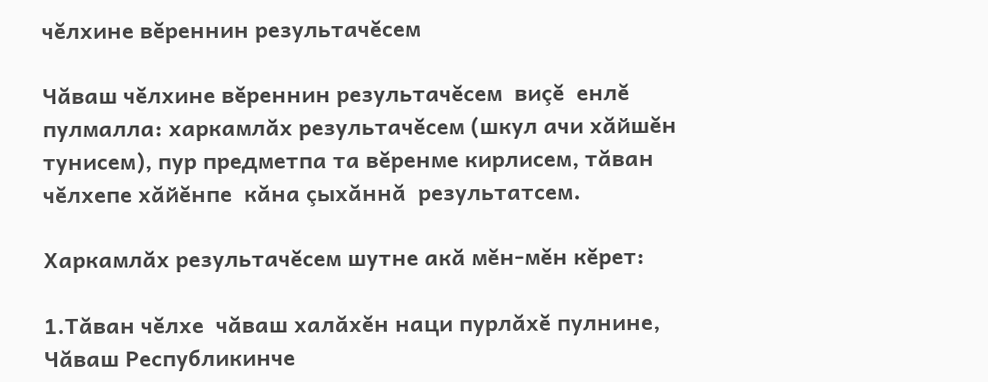чĕлхине вĕреннин результачĕсем

Чăваш чĕлхине вĕреннин результачĕсем  виçĕ  енлĕ  пулмалла: харкамлăх результачĕсем (шкул ачи хăйшĕн  тунисем), пур предметпа та вĕренме кирлисем, тăван чĕлхепе хăйĕнпе  кăна çыхăннă  результатсем.

Харкамлăх результачĕсем шутне акă мĕн-мĕн кĕрет:

1.Тăван чĕлхе  чăваш халăхĕн наци пурлăхĕ пулнине, Чăваш Республикинче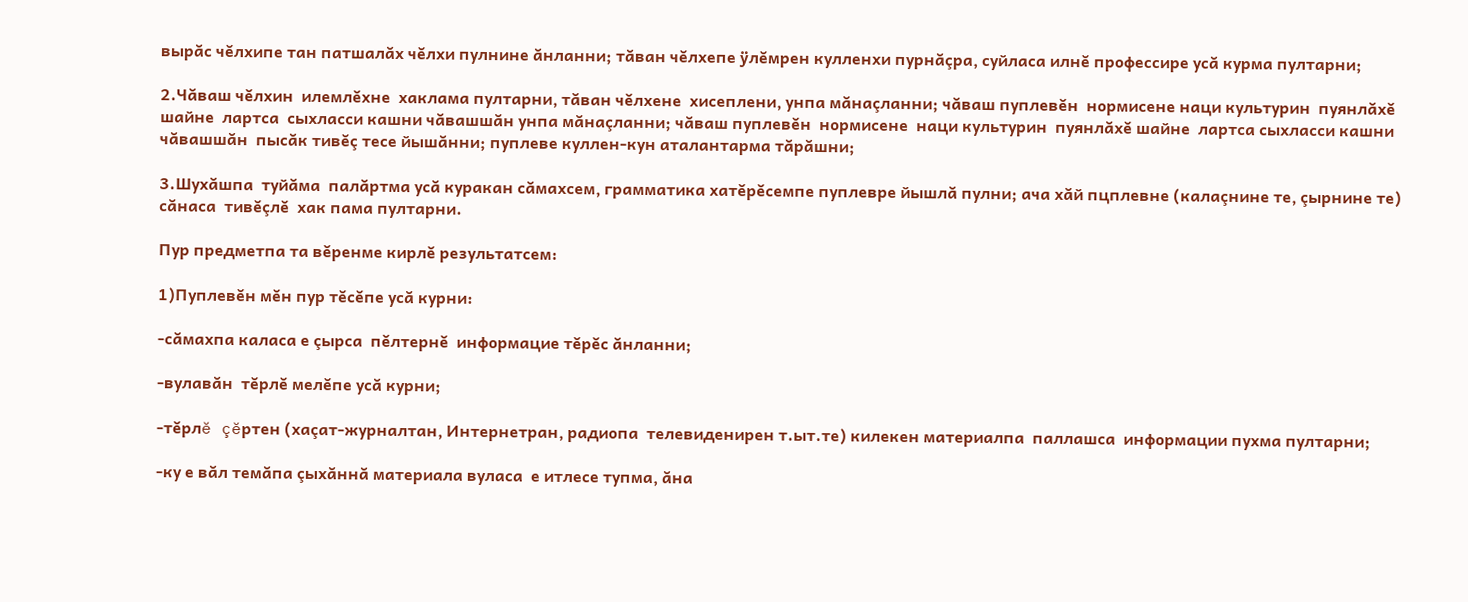вырăс чĕлхипе тан патшалăх чĕлхи пулнине ăнланни; тăван чĕлхепе ÿлĕмрен кулленхи пурнăçра, суйласа илнĕ профессире усă курма пултарни;

2.Чăваш чĕлхин  илемлĕхне  хаклама пултарни, тăван чĕлхене  хисеплени, унпа мăнаçланни; чăваш пуплевĕн  нормисене наци культурин  пуянлăхĕ шайне  лартса  сыхласси кашни чăвашшăн унпа мăнаçланни; чăваш пуплевĕн  нормисене  наци культурин  пуянлăхĕ шайне  лартса сыхласси кашни чăвашшăн  пысăк тивĕç тесе йышăнни; пуплеве куллен-кун аталантарма тăрăшни;

3.Шухăшпа  туйăма  палăртма усă куракан сăмахсем, грамматика хатĕрĕсемпе пуплевре йышлă пулни; ача хăй пцплевне (калаçнине те, çырнине те) сăнаса  тивĕçлĕ  хак пама пултарни.

Пур предметпа та вĕренме кирлĕ результатсем:

1)Пуплевĕн мĕн пур тĕсĕпе усă курни:

-сăмахпа каласа е çырса  пĕлтернĕ  информацие тĕрĕс ăнланни;

-вулавăн  тĕрлĕ мелĕпе усă курни;

-тĕрлĕ çĕртен (хаçат-журналтан, Интернетран, радиопа  телевиденирен т.ыт.те) килекен материалпа  паллашса  информации пухма пултарни;

-ку е вăл темăпа çыхăннă материала вуласа  е итлесе тупма, ăна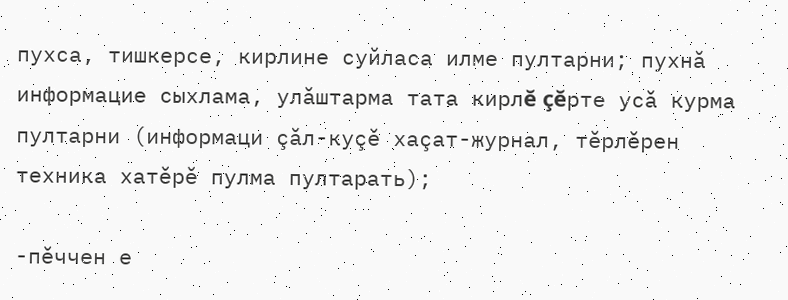пухса, тишкерсе, кирлине суйласа илме пултарни; пухнă информацие сыхлама, улăштарма тата кирлĕ çĕрте усă курма пултарни (информаци çăл-куçĕ хаçат-журнал, тĕрлĕрен техника хатĕрĕ пулма пултарать);

-пĕччен е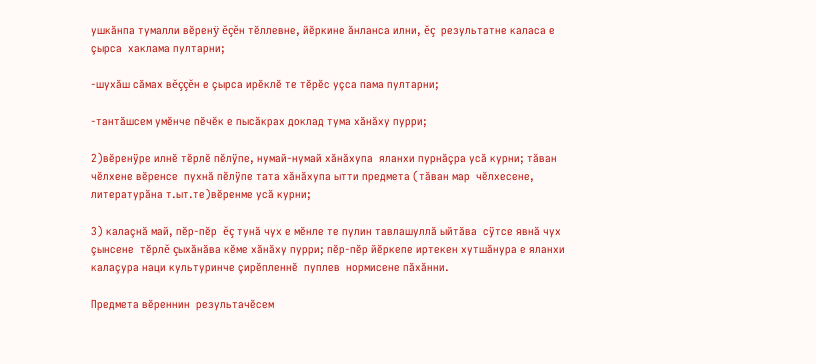ушкăнпа тумалли вĕренÿ ĕçĕн тĕллевне, йĕркине ăнланса илни, ĕç  результатне каласа е çырса  хаклама пултарни;

-шухăш сăмах вĕççĕн е çырса ирĕклĕ те тĕрĕс уçса пама пултарни;

-тантăшсем умĕнче пĕчĕк е пысăкрах доклад тума хăнăху пурри;

2)вĕренÿре илнĕ тĕрлĕ пĕлÿпе, нумай-нумай хăнăхупа  яланхи пурнăçра усă курни; тăван чĕлхене вĕренсе  пухнă пĕлÿпе тата хăнăхупа ытти предмета (тăван мар  чĕлхесене, литературăна т.ыт.те)вĕренме усă курни;

3) калаçнă май, пĕр-пĕр  ĕç тунă чух е мĕнле те пулин тавлашуллă ыйтăва  сÿтсе явнă чух çынсене  тĕрлĕ çыхăнăва кĕме хăнăху пурри; пĕр-пĕр йĕркепе иртекен хутшăнура е яланхи калаçура наци культуринче çирĕпленнĕ  пуплев  нормисене пăхăнни.

Предмета вĕреннин  результачĕсем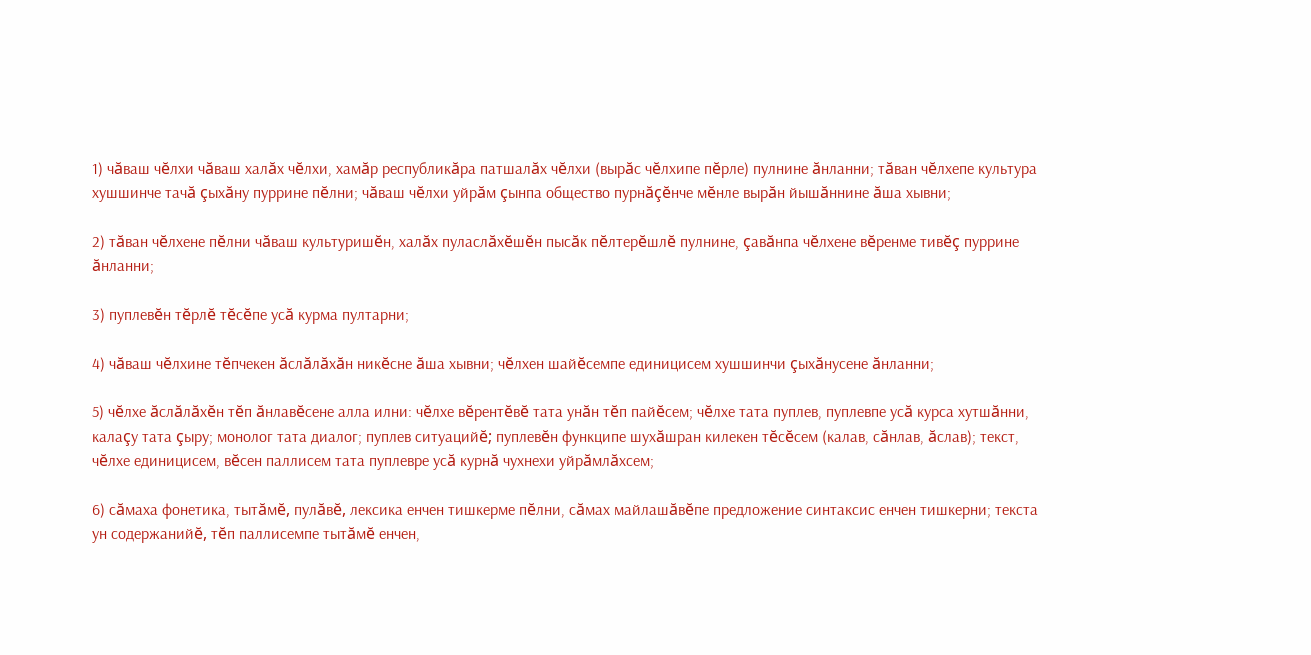1) чăваш чĕлхи чăваш халăх чĕлхи, хамăр республикăра патшалăх чĕлхи (вырăс чĕлхипе пĕрле) пулнине ăнланни; тăван чĕлхепе культура хушшинче тачă çыхăну пуррине пĕлни; чăваш чĕлхи уйрăм çынпа общество пурнăçĕнче мĕнле вырăн йышăннине ăша хывни;

2) тăван чĕлхене пĕлни чăваш культуришĕн, халăх пуласлăхĕшĕн пысăк пĕлтерĕшлĕ пулнине, çавăнпа чĕлхене вĕренме тивĕç пуррине ăнланни;

3) пуплевĕн тĕрлĕ тĕсĕпе усă курма пултарни;

4) чăваш чĕлхине тĕпчекен ăслăлăхăн никĕсне ăша хывни; чĕлхен шайĕсемпе единицисем хушшинчи çыхăнусене ăнланни;

5) чĕлхе ăслăлăхĕн тĕп ăнлавĕсене алла илни: чĕлхе вĕрентĕвĕ тата унăн тĕп пайĕсем; чĕлхе тата пуплев, пуплевпе усă курса хутшăнни, калаçу тата çыру; монолог тата диалог; пуплев ситуацийĕ; пуплевĕн функципе шухăшран килекен тĕсĕсем (калав, сăнлав, ăслав); текст,  чĕлхе единицисем, вĕсен паллисем тата пуплевре усă курнă чухнехи уйрăмлăхсем;

6) сăмаха фонетика, тытăмĕ, пулăвĕ, лексика енчен тишкерме пĕлни, сăмах майлашăвĕпе предложение синтаксис енчен тишкерни; текста ун содержанийĕ, тĕп паллисемпе тытăмĕ енчен,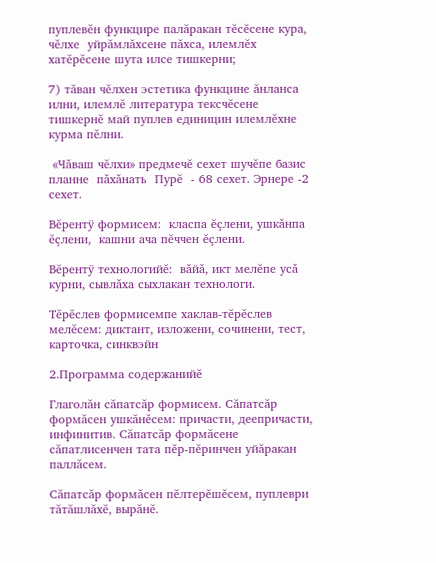пуплевĕн функцире палăракан тĕсĕсене кура, чĕлхе  уйрăмлăхсене пăхса, илемлĕх хатĕрĕсене шута илсе тишкерни;

7) тăван чĕлхен эстетика функцине ăнланса илни, илемлĕ литература тексчĕсене тишкернĕ май пуплев единицин илемлĕхне курма пĕлни.

 «Чǎваш чĕлхи» предмечĕ сехет шучĕпе базис планне  пǎхǎнать  Пурĕ  - 68 сехет. Эрнере -2 сехет.

Вĕрентÿ формисем:  класпа ĕçлени, ушкǎнпа ĕçлени,  кашни ача пĕччен ĕçлени.

Вĕрентÿ технологийĕ:  вǎйǎ, икт мелĕпе усǎ курни, сывлǎха сыхлакан технологи.

Тĕрĕслев формисемпе хаклав-тĕрĕслев мелĕсем: диктант, изложени, сочинени, тест, карточка, синквэйн

2.Программа содержанийĕ

Глаголăн сăпатсăр формисем. Сăпатсăр формăсен ушкăнĕсем: причасти, деепричасти, инфинитив. Сăпатсăр формăсене сăпатлисенчен тата пĕр-пĕринчен уйăракан паллăсем.

Сăпатсăр формăсен пĕлтерĕшĕсем, пуплеври тăтăшлăхĕ, вырăнĕ.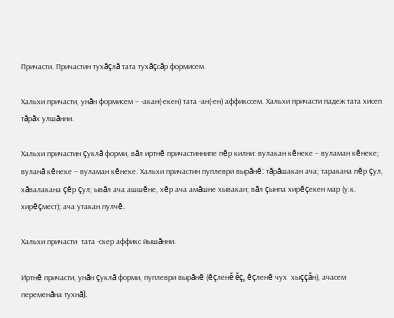Причасти. Причастин тухăçлă тата тухăçсăр формисем.

Хальхи причасти, унăн формисем – -акан(-екен) тата -ан(-ен) аффикссем. Хальхи причасти падеж тата хисеп тăрăх улшăнни.

Хальхи причастин çуклă форми, вăл иртнĕ причастиннипе пĕр килни: вулакан кĕнеке – вуламан кĕнеке; вуланă кĕнеке – вуламан кĕнеке. Хальхи причастин пуплеври вырăнĕ: тăрăшакан ача; таракана пĕр çул, хăвалакана çĕр çул; ывăл ача ашшĕне, хĕр ача амăшне хывакан; вăл çынпа хирĕçекен мар (у.к. хирĕçмест); ача утакан пулчĕ.

Хальхи причасти  тата -скер аффикс йышăнни.

Иртнĕ причасти, унăн çуклă форми, пуплеври вырăнĕ (ĕçленĕ ĕç, ĕçленĕ чух  хыççăн), ачасем переменăна тухнă).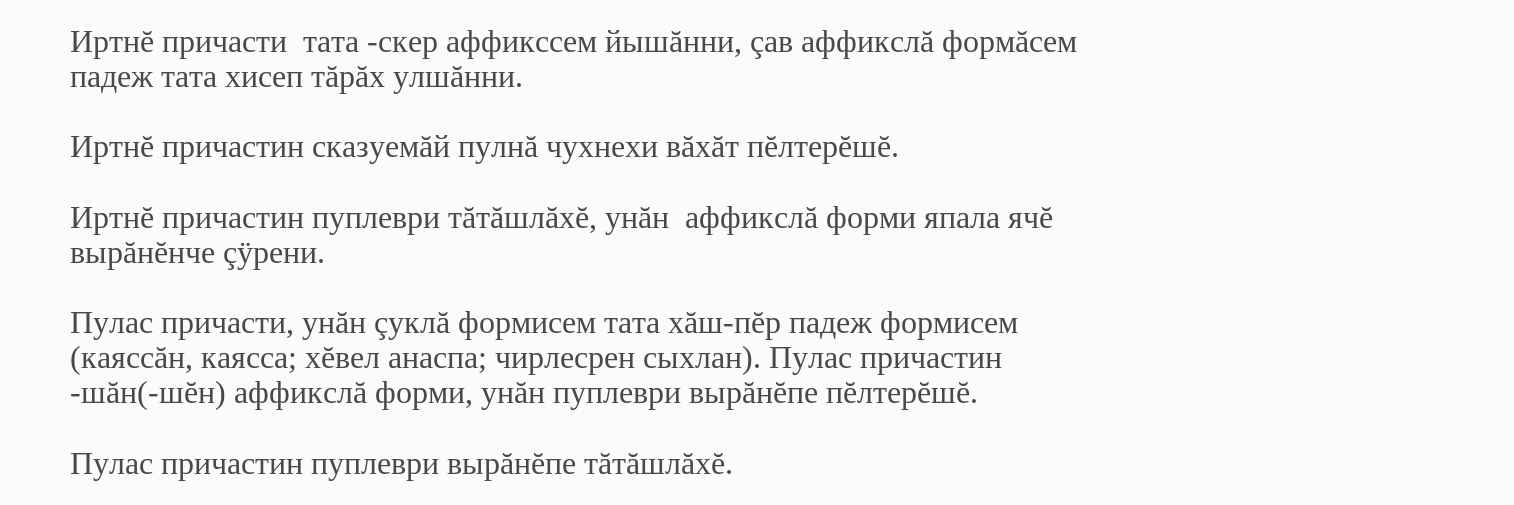Иртнĕ причасти  тата -скер аффикссем йышăнни, çав аффикслă формăсем падеж тата хисеп тăрăх улшăнни.

Иртнĕ причастин сказуемăй пулнă чухнехи вăхăт пĕлтерĕшĕ.

Иртнĕ причастин пуплеври тăтăшлăхĕ, унăн  аффикслă форми япала ячĕ вырăнĕнче çÿрени.

Пулас причасти, унăн çуклă формисем тата хăш-пĕр падеж формисем (каяссăн, каясса; хĕвел анаспа; чирлесрен сыхлан). Пулас причастин -шăн(-шĕн) аффикслă форми, унăн пуплеври вырăнĕпе пĕлтерĕшĕ.

Пулас причастин пуплеври вырăнĕпе тăтăшлăхĕ.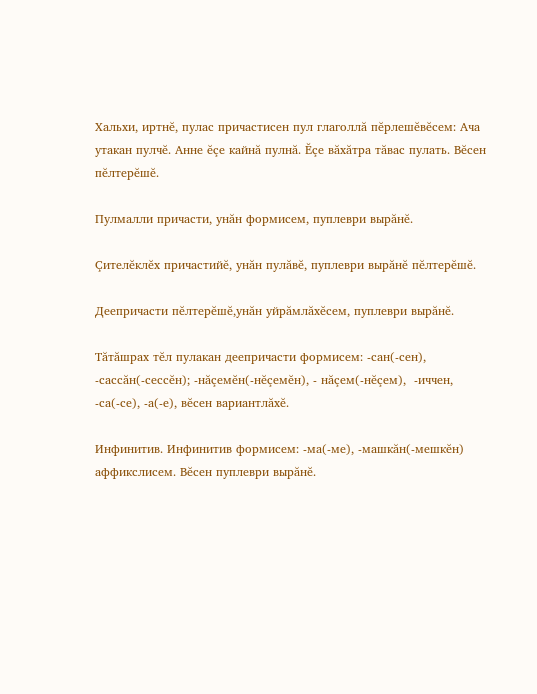Хальхи, иртнĕ, пулас причастисен пул глаголлă пĕрлешĕвĕсем: Ача утакан пулчĕ. Анне ĕçе кайнă пулнă. Ĕçе вăхăтра тăвас пулать. Вĕсен пĕлтерĕшĕ.

Пулмалли причасти, унăн формисем, пуплеври вырăнĕ.

Çителĕклĕх причастийĕ, унăн пулăвĕ, пуплеври вырăнĕ пĕлтерĕшĕ.

Деепричасти пĕлтерĕшĕ,унăн уйрăмлăхĕсем, пуплеври вырăнĕ.

Тăтăшрах тĕл пулакан деепричасти формисем: -сан(-сен), -сассăн(-сессĕн); -нăçемĕн(-нĕçемĕн), - нăçем(-нĕçем),  -иччен, -са(-се), -а(-е), вĕсен вариантлăхĕ.

Инфинитив. Инфинитив формисем: -ма(-ме), -машкăн(-мешкĕн) аффикслисем. Вĕсен пуплеври вырăнĕ.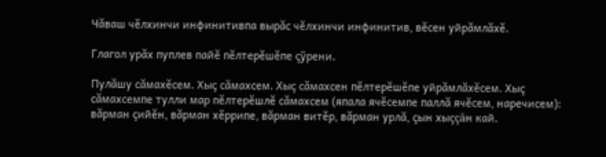Чăваш чĕлхинчи инфинитивпа вырăс чĕлхинчи инфинитив, вĕсен уйрăмлăхĕ.

Глагол урăх пуплев пайĕ пĕлтерĕшĕпе çÿрени.

Пулăшу сăмахĕсем. Хыç сăмахсем. Хыç сăмахсен пĕлтерĕшĕпе уйрăмлăхĕсем. Хыç сăмахсемпе тулли мар пĕлтерĕшлĕ сăмахсем (япала ячĕсемпе паллă ячĕсем, наречисем): вăрман çийĕн, вăрман хĕррипе, вăрман витĕр, вăрман урлă, çын хыççăн кай.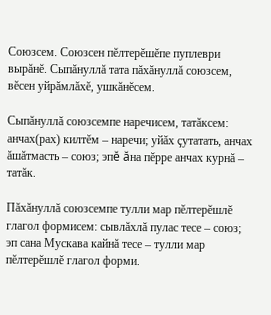Союзсем. Союзсен пĕлтерĕшĕпе пуплеври вырăнĕ. Сыпăнуллă тата пăхăнуллă союзсем, вĕсен уйрăмлăхĕ, ушкăнĕсем.

Сыпăнуллă союзсемпе наречисем, татăксем: анчах(рах) килтĕм – наречи; уйăх çутатать, анчах ăшăтмасть – союз; эпĕ ăна пĕрре анчах курнă – татăк.

Пăхăнуллă союзсемпе тулли мар пĕлтерĕшлĕ глагол формисем: сывлăхлă пулас тесе – союз; эп сана Мускава кайнă тесе – тулли мар пĕлтерĕшлĕ глагол форми.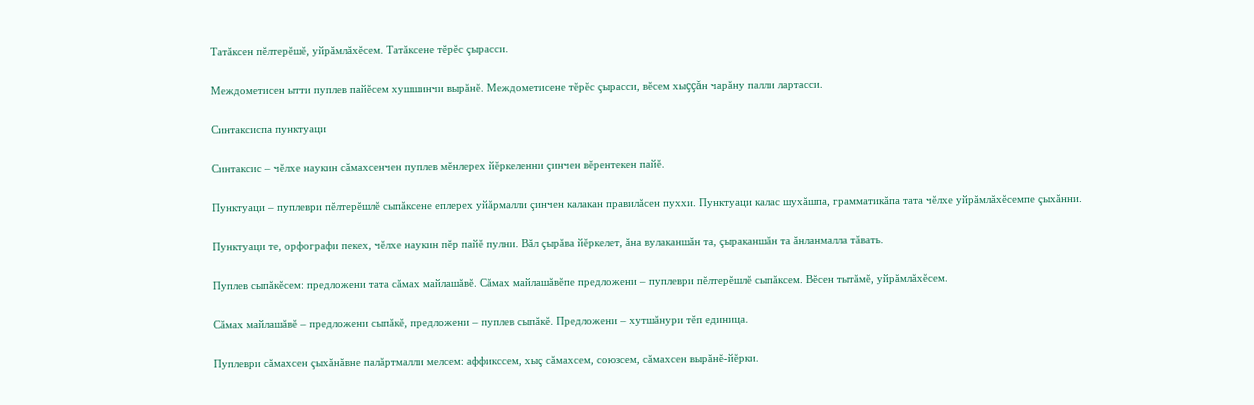Татăксен пĕлтерĕшĕ, уйрăмлăхĕсем. Татăксене тĕрĕс çырасси.

Междометисен ытти пуплев пайĕсем хушшинчи вырăнĕ. Междометисене тĕрĕс çырасси, вĕсем хыççăн чарăну палли лартасси.

Синтаксиспа пунктуаци

Синтаксис – чĕлхе наукин сăмахсенчен пуплев мĕнлерех йĕркеленни çинчен вĕрентекен пайĕ.

Пунктуаци – пуплеври пĕлтерĕшлĕ сыпăксене еплерех уйăрмалли çинчен калакан правилăсен пуххи. Пунктуаци калас шухăшпа, грамматикăпа тата чĕлхе уйрăмлăхĕсемпе çыхăнни.

Пунктуаци те, орфографи пекех, чĕлхе наукин пĕр пайĕ пулни. Вăл çырăва йĕркелет, ăна вулаканшăн та, çыраканшăн та ăнланмалла тăвать.

Пуплев сыпăкĕсем: предложени тата сăмах майлашăвĕ. Сăмах майлашăвĕпе предложени – пуплеври пĕлтерĕшлĕ сыпăксем. Вĕсен тытăмĕ, уйрăмлăхĕсем.

Сăмах майлашăвĕ – предложени сыпăкĕ, предложени – пуплев сыпăкĕ. Предложени – хутшăнури тĕп единица.

Пуплеври сăмахсен çыхăнăвне палăртмалли мелсем: аффикссем, хыç сăмахсем, союзсем, сăмахсен вырăнĕ-йĕрки.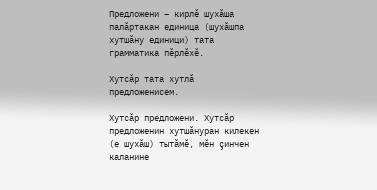Предложени – кирлĕ шухăша палăртакан единица (шухăшпа хутшăну единици) тата грамматика пĕрлĕхĕ.

Хутсăр тата хутлă предложенисем.

Хутсăр предложени. Хутсăр предложенин хутшăнуран килекен (е шухăш) тытăмĕ, мĕн çинчен каланине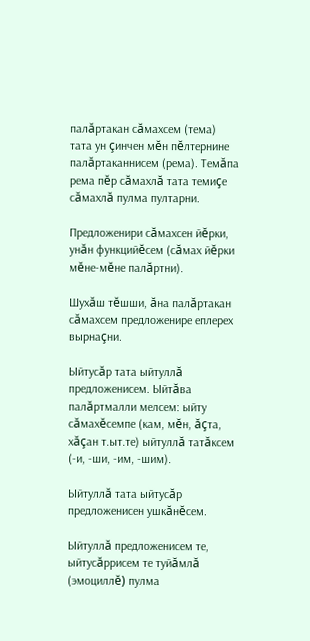палăртакан сăмахсем (тема) тата ун çинчен мĕн пĕлтернине палăртаканнисем (рема). Темăпа рема пĕр сăмахлă тата темиçе сăмахлă пулма пултарни.

Предложенири сăмахсен йĕрки, унăн функцийĕсем (сăмах йĕрки мĕне-мĕне палăртни).

Шухăш тĕшши, ăна палăртакан сăмахсем предложенире еплерех вырнаçни.

Ыйтусăр тата ыйтуллă предложенисем. Ыйтăва палăртмалли мелсем: ыйту сăмахĕсемпе (кам, мĕн, ăçта, хăçан т.ыт.те) ыйтуллă татăксем (-и, -ши, -им, -шим).

Ыйтуллă тата ыйтусăр предложенисен ушкăнĕсем.

Ыйтуллă предложенисем те, ыйтусăррисем те туйăмлă (эмоциллĕ) пулма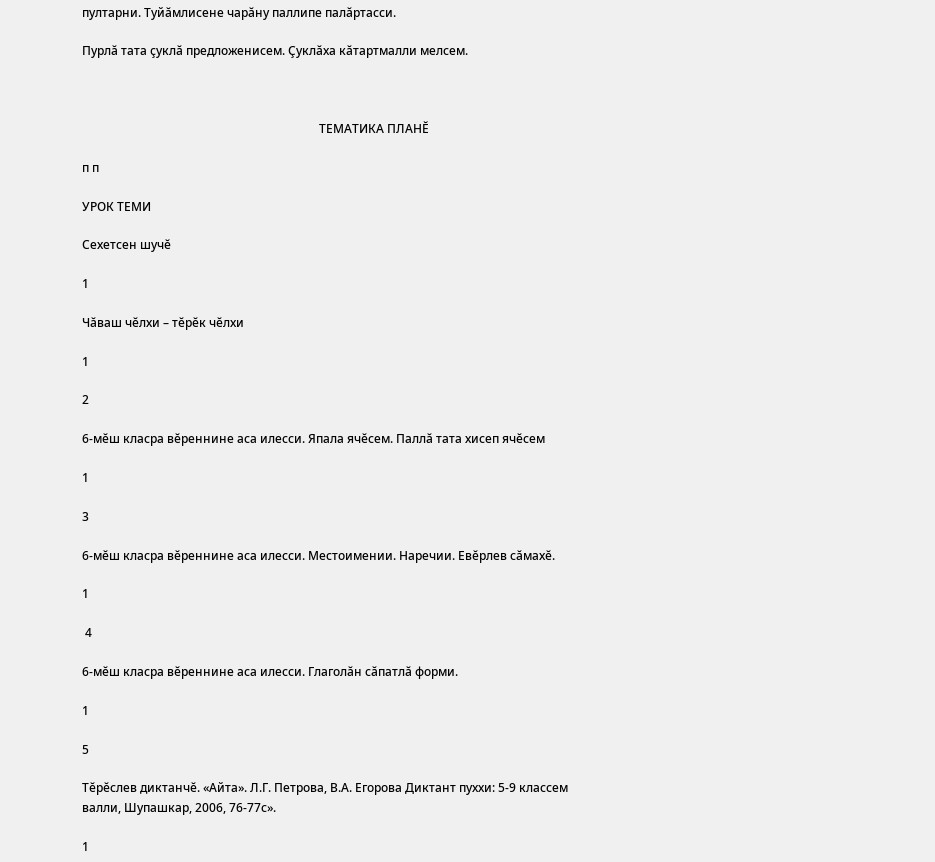пултарни. Туйăмлисене чарăну паллипе палăртасси.

Пурлă тата çуклă предложенисем. Çуклăха кăтартмалли мелсем.



                                                                               ТЕМАТИКА ПЛАНĔ

п п

УРОК ТЕМИ

Сехетсен шучĕ

1

Чăваш чĕлхи – тĕрĕк чĕлхи

1

2

6-мĕш класра вĕреннине аса илесси. Япала ячĕсем. Паллă тата хисеп ячĕсем

1

3

6-мĕш класра вĕреннине аса илесси. Местоимении. Наречии. Евĕрлев сăмахĕ.

1

 4

6-мĕш класра вĕреннине аса илесси. Глаголăн сăпатлă форми.

1

5

Тĕрĕслев диктанчĕ. «Айта». Л.Г. Петрова, В.А. Егорова Диктант пуххи: 5-9 классем валли, Шупашкар, 2006, 76-77с».

1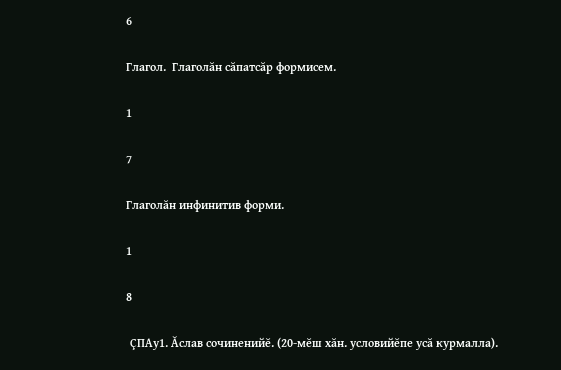6

Глагол.  Глаголăн сăпатсăр формисем.

1

7

Глаголăн инфинитив форми.

1

8

 ÇПАу1. Ăслав сочиненийĕ. (20-мĕш хăн. условийĕпе усă курмалла).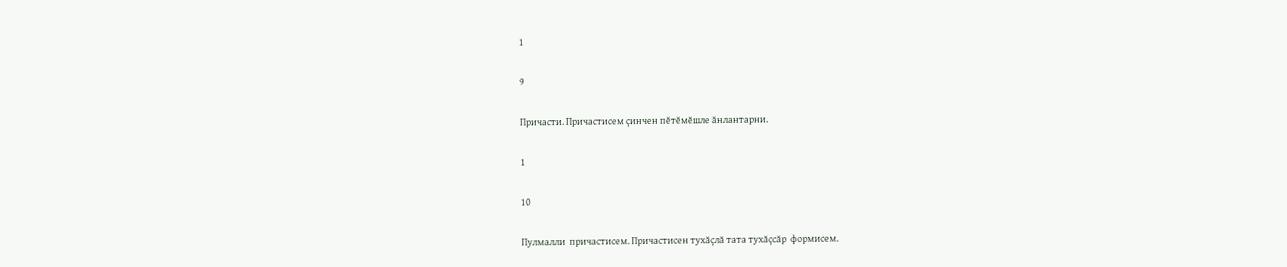1

9

Причасти. Причастисем çинчен пĕтĕмĕшле ăнлантарни.

1

10

Пулмалли  причастисем. Причастисен тухăçлă тата тухăçсăр  формисем.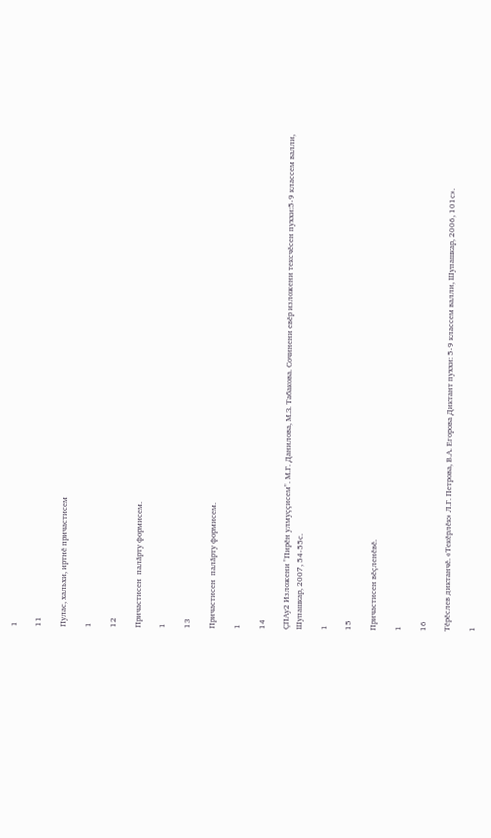1

11

Пулас, хальхи, иртнĕ причастисем

1

12

Причастисен  палăрту формисем.

1

13

Причастисен  палăрту формисем.

1

14

ÇПАу2 Изложени "Пирĕн улмуççисем". М.Г. Данилова, М.З. Табакова. Сочинени евĕр изложени тексчĕсен пуххи:5-9 классем валли, Шупашкар, 2007, 54-55с.

1

15

Причастисен вĕçленĕвĕ.

1

16

Тĕрĕслев диктанчĕ. «Текĕрлĕк» Л.Г. Петрова, В.А. Егорова Диктант пуххи: 5-9 классем валли, Шупашкар, 2006, 101с».

1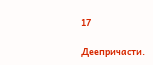17

Деепричасти.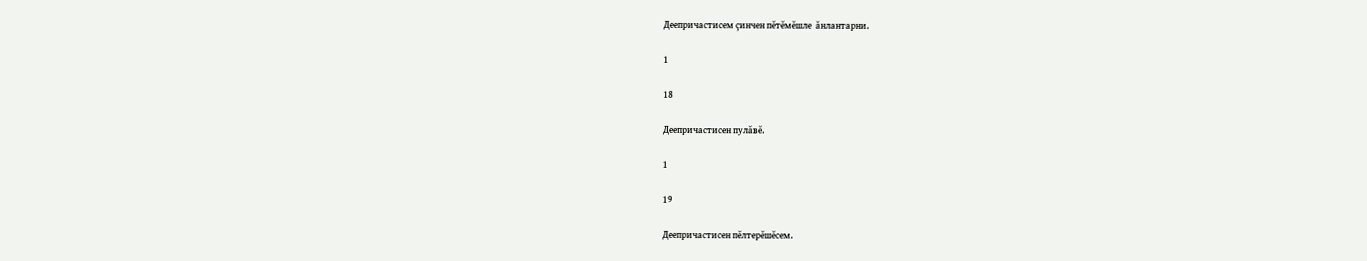Деепричастисем çинчен пĕтĕмĕшле  ăнлантарни.

1

18

Деепричастисен пулăвĕ.

1

19

Деепричастисен пĕлтерĕшĕсем.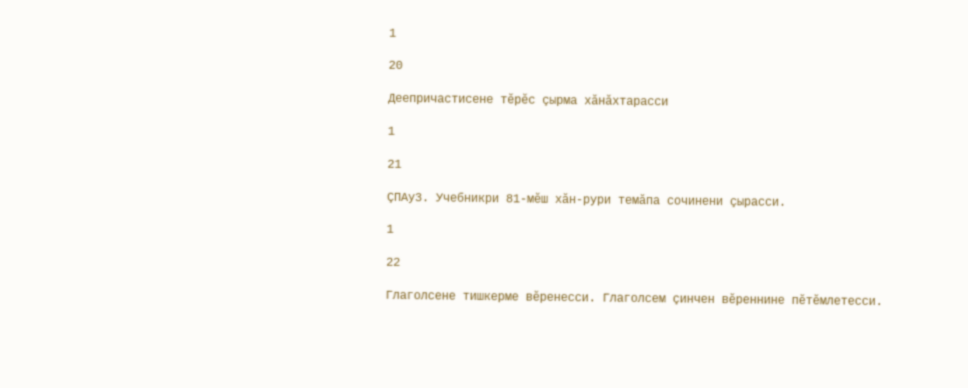1

20

Деепричастисене тĕрĕс çырма хăнăхтарасси

1

21

ÇПАу3. Учебникри 81-мĕш хăн-рури темăпа сочинени çырасси.

1

22

Глаголсене тишкерме вĕренесси. Глаголсем çинчен вĕреннине пĕтĕмлетесси.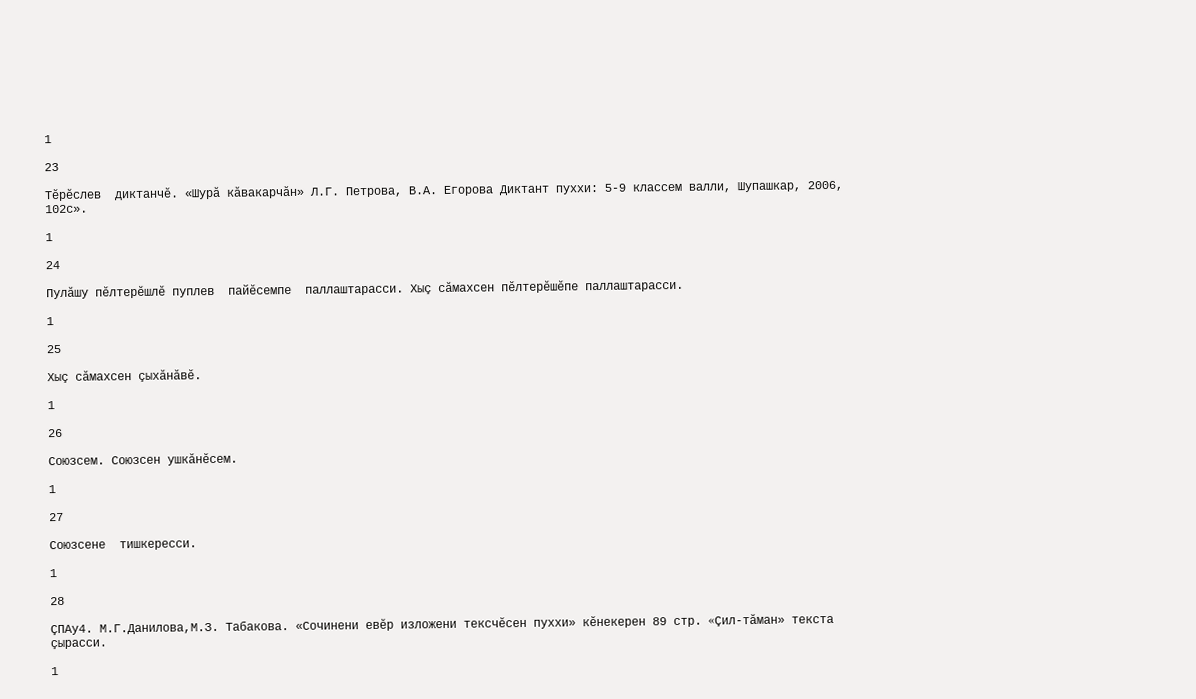1

23

Тĕрĕслев  диктанчĕ. «Шурă кăвакарчăн» Л.Г. Петрова, В.А. Егорова Диктант пуххи: 5-9 классем валли, Шупашкар, 2006, 102с».

1

24

Пулăшу пĕлтерĕшлĕ пуплев  пайĕсемпе  паллаштарасси. Хыç сăмахсен пĕлтерĕшĕпе паллаштарасси.

1

25

Хыç сăмахсен çыхăнăвĕ.

1

26

Союзсем. Союзсен ушкăнĕсем.

1

27

Союзсене  тишкересси.

1

28

ÇПАу4. М.Г.Данилова,М.З. Табакова. «Сочинени евĕр изложени тексчĕсен пуххи» кĕнекерен 89 стр. «Çил-тăман» текста çырасси.

1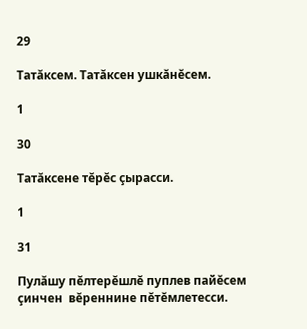29

Татăксем. Татăксен ушкăнĕсем.

1

30

Татăксене тĕрĕс çырасси.

1

31

Пулăшу пĕлтерĕшлĕ пуплев пайĕсем çинчен  вĕреннине пĕтĕмлетесси.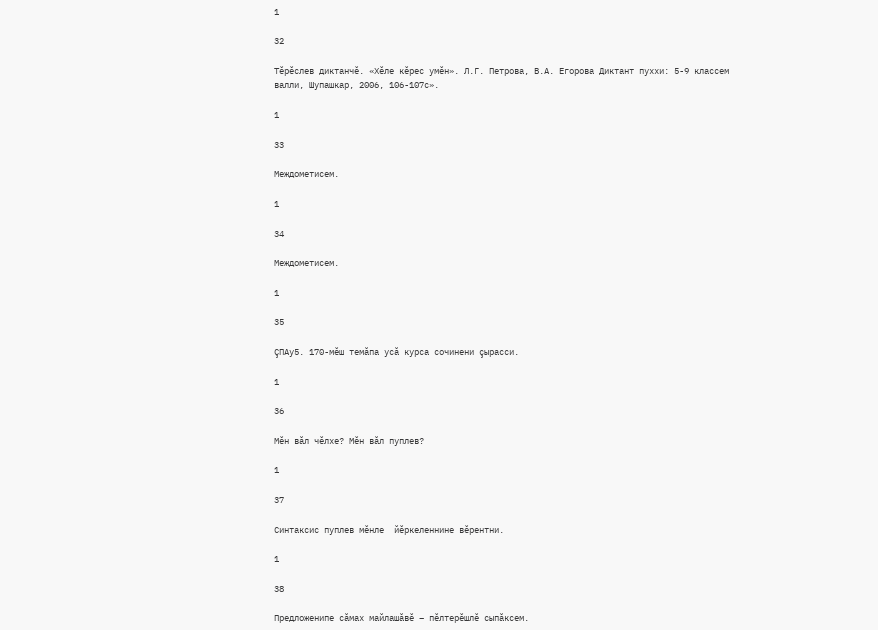1

32

Тĕрĕслев диктанчĕ. «Хĕле кĕрес умĕн». Л.Г. Петрова, В.А. Егорова Диктант пуххи: 5-9 классем валли, Шупашкар, 2006, 106-107с».

1

33

Междометисем.

1

34

Междометисем.

1

35

ÇПАу5. 170-мĕш темăпа усă курса сочинени çырасси.

1

36

Мĕн вăл чĕлхе? Мĕн вăл пуплев?

1

37

Синтаксис пуплев мĕнле  йĕркеленнине вĕрентни.

1

38

Предложенипе сăмах майлашăвĕ – пĕлтерĕшлĕ сыпăксем.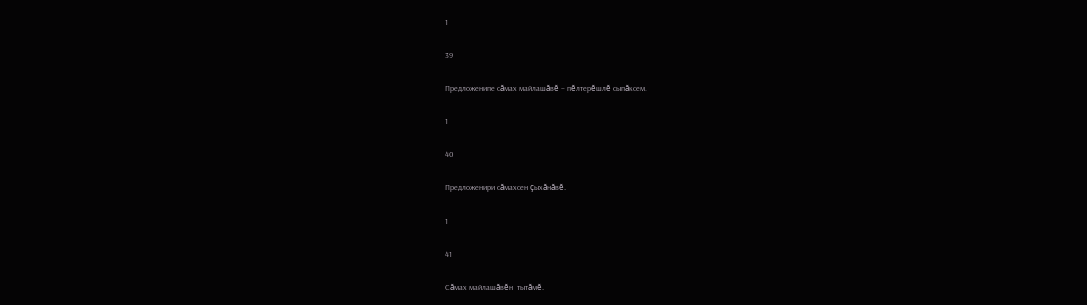1

39

Предложенипе сăмах майлашăвĕ – пĕлтерĕшлĕ сыпăксем.

1

40

Предложенири сăмахсен çыхăнăвĕ.

1

41

Сăмах майлашăвĕн  тытăмĕ.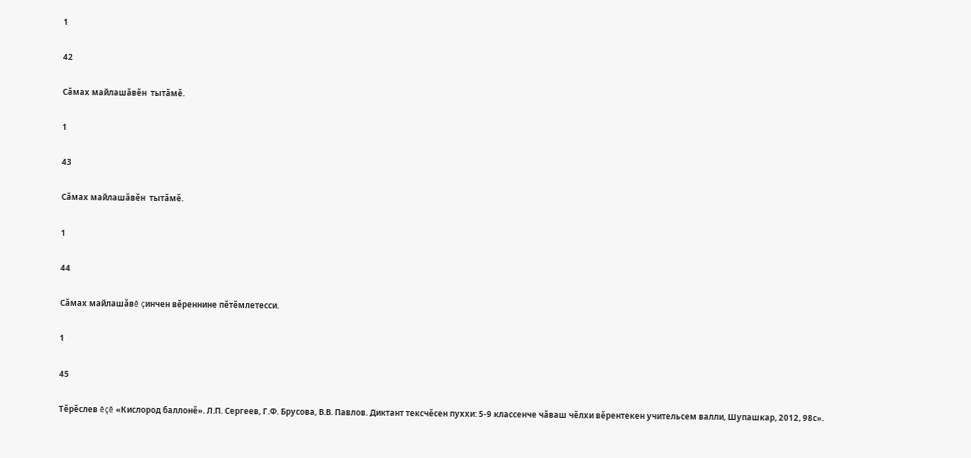1

42

Сăмах майлашăвĕн  тытăмĕ.

1

43

Сăмах майлашăвĕн  тытăмĕ.

1

44

Сăмах майлашăвĕ çинчен вĕреннине пĕтĕмлетесси.

1

45

Тĕрĕслев ĕçĕ «Кислород баллонĕ». Л.П. Сергеев, Г.Ф. Брусова, В.В. Павлов. Диктант тексчĕсен пуххи: 5-9 классенче чăваш чĕлхи вĕрентекен учительсем валли, Шупашкар, 2012, 98с».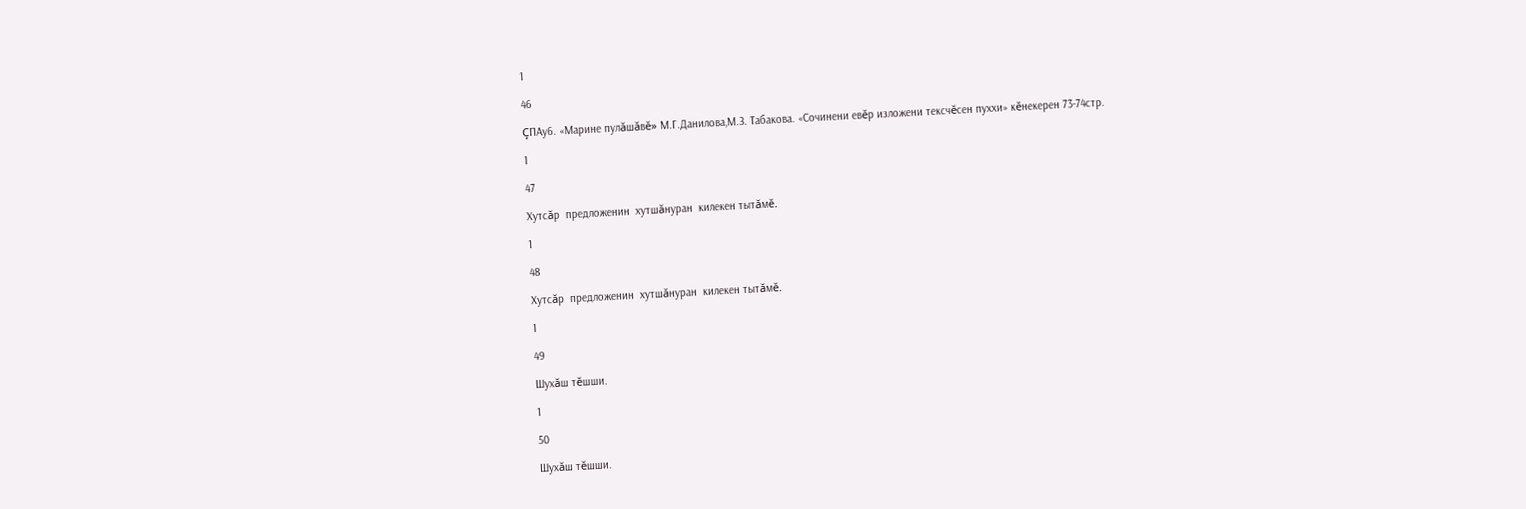1

46

ÇПАу6. «Марине пулăшăвĕ» М.Г.Данилова,М.З. Табакова. «Сочинени евĕр изложени тексчĕсен пуххи» кĕнекерен 73-74стр.

1

47

Хутсăр  предложенин  хутшăнуран  килекен тытăмĕ.

1

48

Хутсăр  предложенин  хутшăнуран  килекен тытăмĕ.

1

49

Шухăш тĕшши.

1

50

Шухăш тĕшши.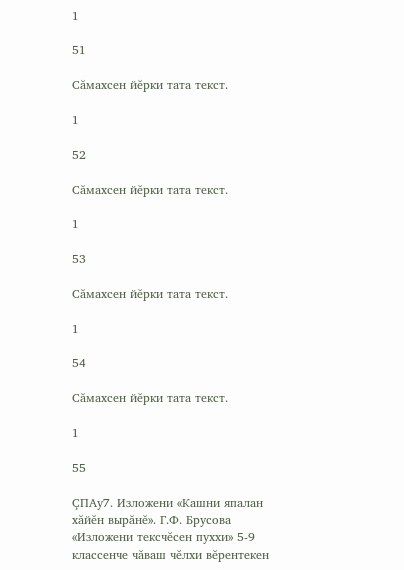1

51

Сăмахсен йĕрки тата текст.

1

52

Сăмахсен йĕрки тата текст.

1

53

Сăмахсен йĕрки тата текст.

1

54

Сăмахсен йĕрки тата текст.

1

55

ÇПАу7. Изложени «Кашни япалан хăйĕн вырăнĕ». Г.Ф. Брусова «Изложени тексчĕсен пуххи» 5-9 классенче чăваш чĕлхи вĕрентекен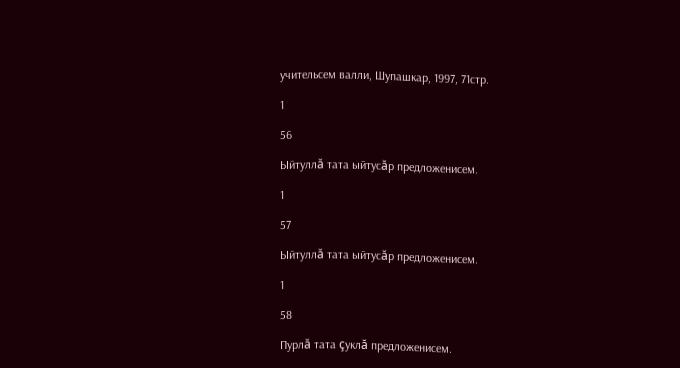учительсем валли, Шупашкар, 1997, 71стр.

1

56

Ыйтуллă тата ыйтусăр предложенисем.

1

57

Ыйтуллă тата ыйтусăр предложенисем.

1

58

Пурлă тата çуклă предложенисем.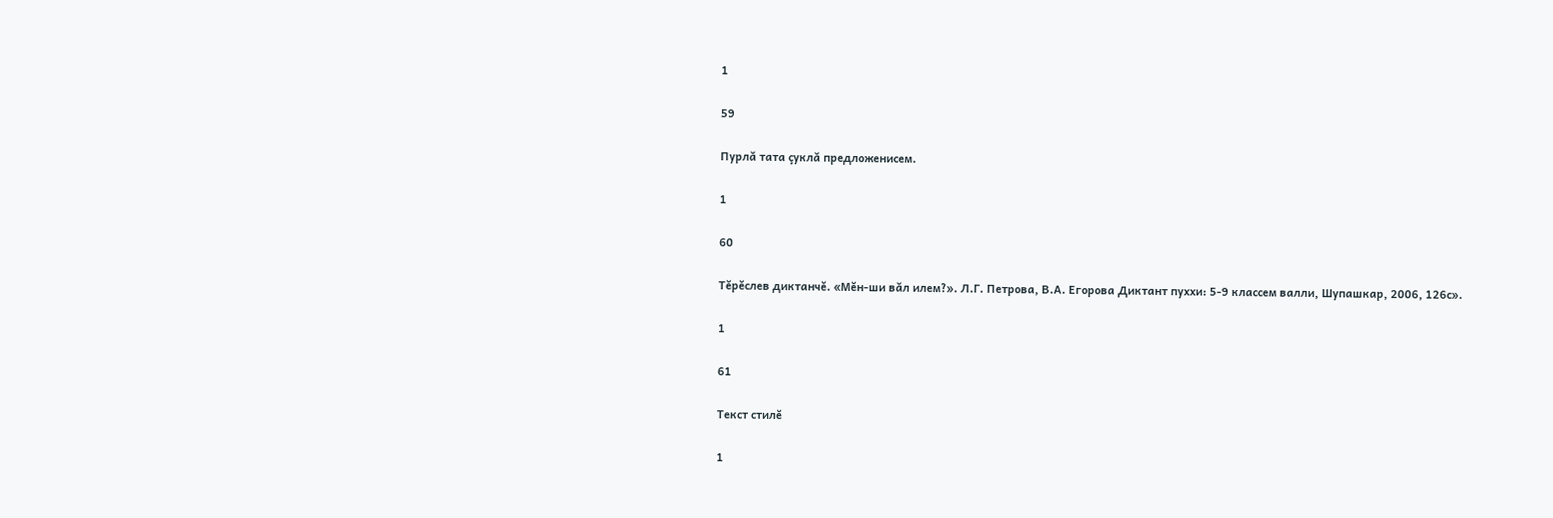1

59

Пурлă тата çуклă предложенисем.

1

60

Тĕрĕслев диктанчĕ. «Мĕн-ши вăл илем?». Л.Г. Петрова, В.А. Егорова Диктант пуххи: 5-9 классем валли, Шупашкар, 2006, 126с».

1

61

Текст стилĕ

1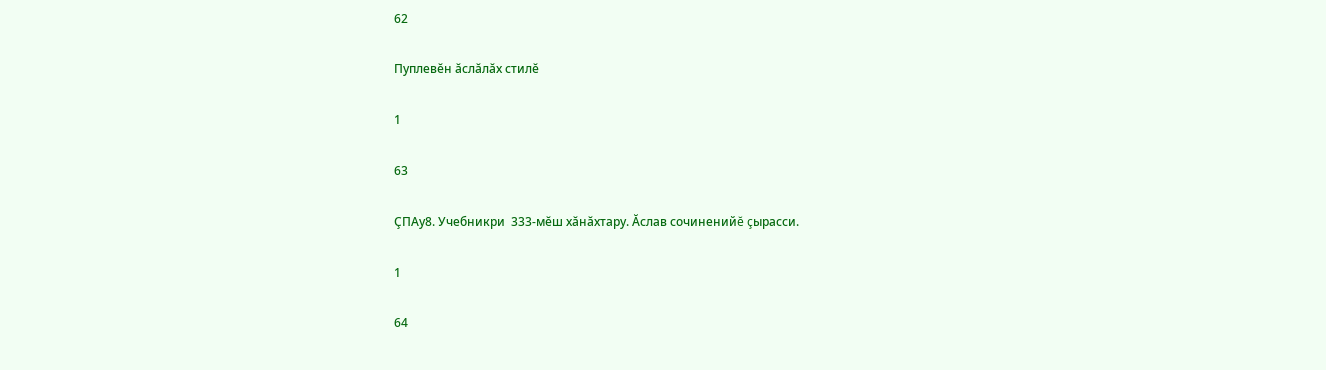62

Пуплевĕн ăслăлăх стилĕ

1

63

ÇПАу8. Учебникри  333-мĕш хăнăхтару. Ăслав сочиненийĕ çырасси.

1

64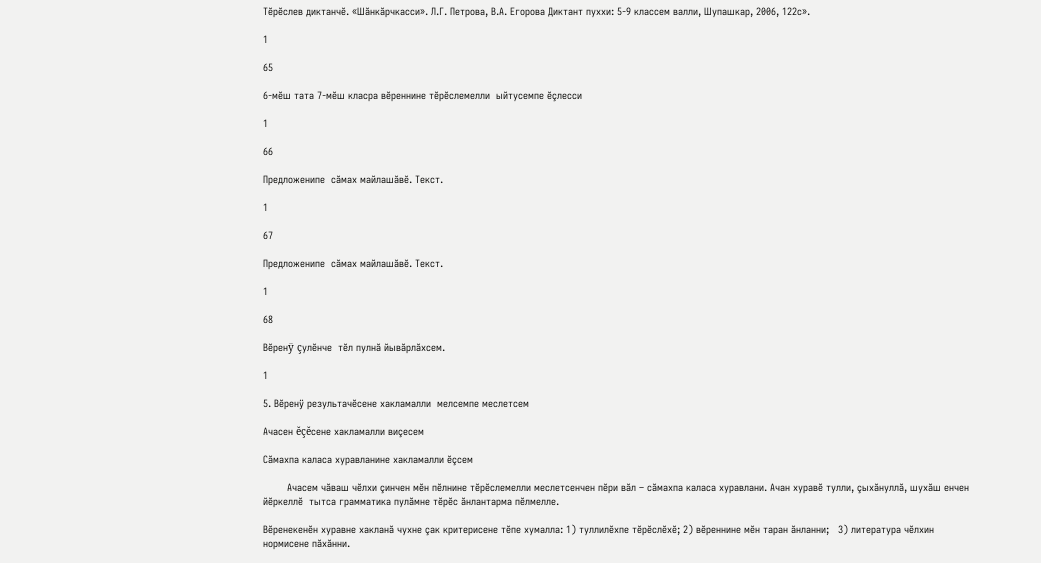Тĕрĕслев диктанчĕ. «Шăнкăрчкасси». Л.Г. Петрова, В.А. Егорова Диктант пуххи: 5-9 классем валли, Шупашкар, 2006, 122с».

1

65

6-мĕш тата 7-мĕш класра вĕреннине тĕрĕслемелли  ыйтусемпе ĕçлесси

1

66

Предложенипе  сăмах майлашăвĕ. Текст.

1

67

Предложенипе  сăмах майлашăвĕ. Текст.

1

68

Вĕренÿ çулĕнче  тĕл пулнă йывăрлăхсем.

1

5. Вĕренÿ результачĕсене хакламалли  мелсемпе меслетсем

Ачасен ĕçĕсене хакламалли виçесем

Сăмахпа каласа хуравланине хакламалли ĕçсем

        Ачасем чăваш чĕлхи çинчен мĕн пĕлнине тĕрĕслемелли меслетсенчен пĕри вăл – сăмахпа каласа хуравлани. Ачан хуравĕ тулли, çыхăнуллă, шухăш енчен йĕркеллĕ  тытса грамматика пулăмне тĕрĕс ăнлантарма пĕлмелле.

Вĕренекенĕн хуравне хакланă чухне çак критерисене тĕпе хумалла: 1) туллилĕхпе тĕрĕслĕхĕ; 2) вĕреннине мĕн таран ăнланни;   3) литература чĕлхин нормисене пăхăнни.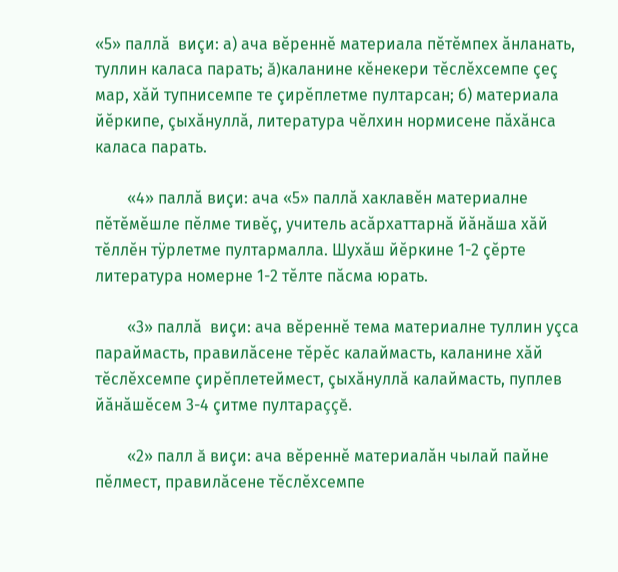«5» паллă  виçи: а) ача вĕреннĕ материала пĕтĕмпех ăнланать, туллин каласа парать; ă)каланине кĕнекери тĕслĕхсемпе çеç мар, хăй тупнисемпе те çирĕплетме пултарсан; б) материала йĕркипе, çыхăнуллă, литература чĕлхин нормисене пăхăнса каласа парать.

        «4» паллă виçи: ача «5» паллă хаклавĕн материалне пĕтĕмĕшле пĕлме тивĕç, учитель асăрхаттарнă йăнăша хăй тĕллĕн тÿрлетме пултармалла. Шухăш йĕркине 1-2 çĕрте литература номерне 1-2 тĕлте пăсма юрать.

        «3» паллă  виçи: ача вĕреннĕ тема материалне туллин уçса параймасть, правилăсене тĕрĕс калаймасть, каланине хăй тĕслĕхсемпе çирĕплетеймест, çыхăнуллă калаймасть, пуплев йăнăшĕсем 3-4 çитме пултараççĕ.

        «2» палл ă виçи: ача вĕреннĕ материалăн чылай пайне пĕлмест, правилăсене тĕслĕхсемпе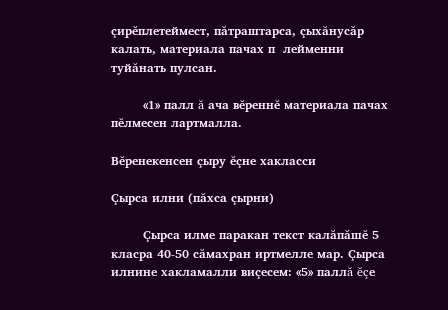çирĕплетеймест, пăтраштарса, çыхăнусăр калать, материала пачах п  лейменни туйăнать пулсан.

        «1» палл ă ача вĕреннĕ материала пачах пĕлмесен лартмалла.

Вĕренекенсен çыру ĕçне хакласси

Çырса илни (пăхса çырни)

        Çырса илме паракан текст калăпăшĕ 5 класра 40-50 сăмахран иртмелле мар. Çырса илнине хакламалли виçесем: «5» паллă ĕçе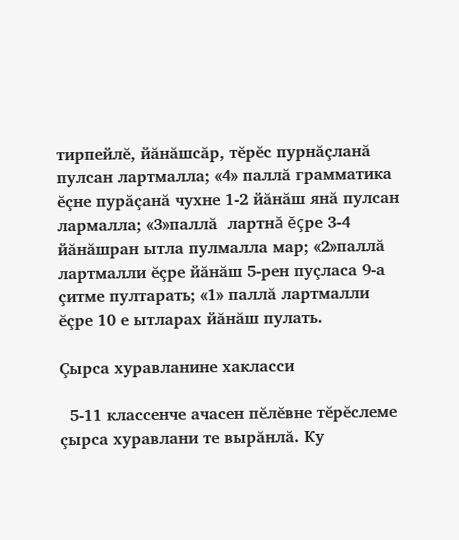тирпейлĕ, йăнăшсăр, тĕрĕс пурнăçланă пулсан лартмалла; «4» паллă грамматика ĕçне пурăçанă чухне 1-2 йăнăш янă пулсан лармалла; «3»паллă  лартнă ĕçре 3-4 йăнăшран ытла пулмалла мар; «2»паллă лартмалли ĕçре йăнăш 5-рен пуçласа 9-а çитме пултарать; «1» паллă лартмалли ĕçре 10 е ытларах йăнăш пулать.

Çырса хуравланине хакласси

  5-11 классенче ачасен пĕлĕвне тĕрĕслеме çырса хуравлани те вырăнлă. Ку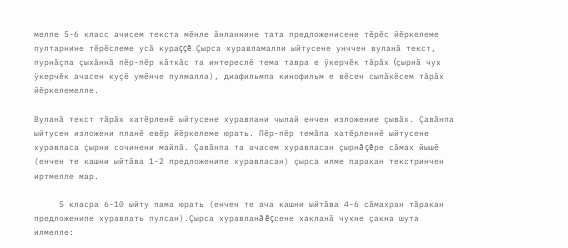мелпе 5-6 класс ачисем текста мĕнле ăнланнине тата предложенисене тĕрĕс йĕркелеме пултарнине тĕрĕслеме усă кураççĕ. Çырса хуравламалли ыйтусене унччен вуланă текст, пурнăçпа çыхăннă пĕр-пĕр кăткăс та интереслĕ тема тавра е ÿкерчĕк тăрăх (çырнă чух ÿкерчĕк ачасен куçĕ умĕнче пулмалла), диафильмпа кинофильм е вĕсен сыпăкĕсем тăрăх йĕркелемелле.

Вуланă текст тăрăх хатĕрленĕ ыйтусене хуравлани чылай енчен изложение çывăх. Çавăнпа ыйтусен изложени планĕ евĕр йĕркелеме юрать. Пĕр-пĕр темăпа хатĕрленнĕ ыйтусене хуравласа çырни сочинени майлă. Çавăнпа та ачасем хуравласан çырнă çĕре сăмах йышĕ (енчен те кашни ыйтăва 1-2 предложенипе хуравласан) çырса илме паракан текстринчен иртмелле мар.

     5 класра 6-10 ыйту пама юрать (енчен те ача кашни ыйтăва 4-6 сăмахран тăракан предложенипе хуравлать пулсан).Çырса хуравланă ĕçсене хакланă чухне çакна шута илмелле: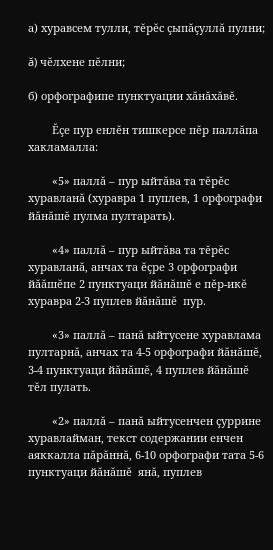а) хуравсем тулли, тĕрĕс çыпăçуллă пулни;

ă) чĕлхене пĕлни;

б) орфографипе пунктуации хăнăхăвĕ.

        Ĕçе пур енлĕн тишкерсе пĕр паллăпа хакламалла:

        «5» паллă – пур ыйтăва та тĕрĕс хуравланă (хуравра 1 пуплев, 1 орфографи йăнăшĕ пулма пултарать).

        «4» паллă – пур ыйтăва та тĕрĕс хуравланă, анчах та ĕçре 3 орфографи йăăшĕпе 2 пунктуаци йăнăшĕ е пĕр-икĕ хуравра 2-3 пуплев йăнăшĕ  пур.

        «3» паллă – панă ыйтусене хуравлама пултарнă, анчах та 4-5 орфографи йăнăшĕ, 3-4 пунктуаци йăнăшĕ, 4 пуплев йăнăшĕ тĕл пулать.

        «2» паллă – панă ыйтусенчен çуррине хуравлайман, текст содержании енчен аяккалла пăрăннă, 6-10 орфографи тата 5-6 пунктуаци йăнăшĕ  янă, пуплев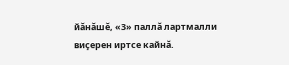йăнăшĕ, «3» паллă лартмалли виçерен иртсе кайнă.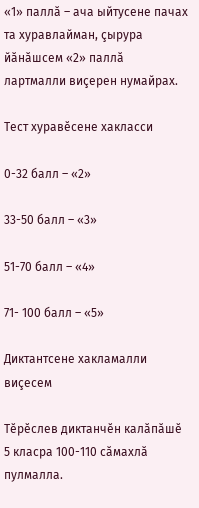«1» паллă – ача ыйтусене пачах та хуравлайман, çырура йăнăшсем «2» паллă лартмалли виçерен нумайрах.

Тест хуравĕсене хакласси

0-32 балл – «2»

33-50 балл – «3»

51-70 балл – «4»

71- 100 балл – «5»

Диктантсене хакламалли виçесем

Тĕрĕслев диктанчĕн калăпăшĕ 5 класра 100-110 сăмахлă пулмалла.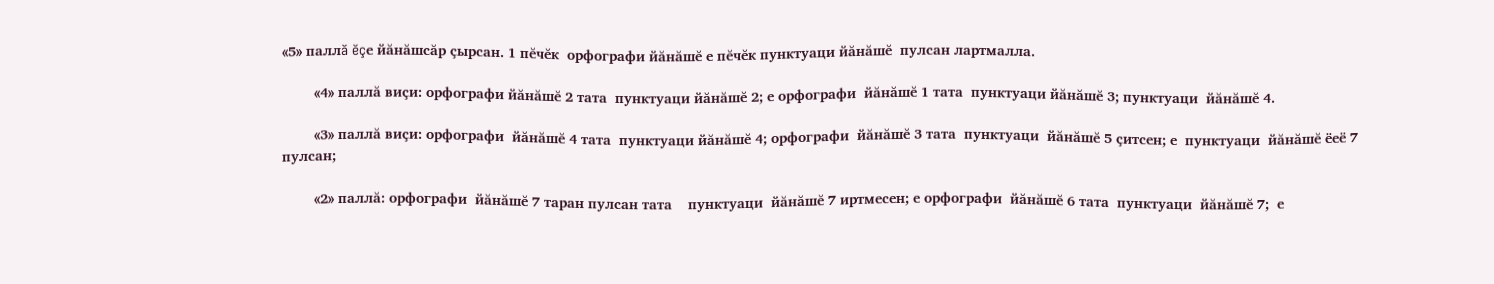«5» паллă ĕçе йăнăшсăр çырсан. 1 пĕчĕк  орфографи йăнăшĕ е пĕчĕк пунктуаци йăнăшĕ  пулсан лартмалла.

        «4» паллă виçи: орфографи йăнăшĕ 2 тата  пунктуаци йăнăшĕ 2; е орфографи  йăнăшĕ 1 тата  пунктуаци йăнăшĕ 3; пунктуаци  йăнăшĕ 4.

        «3» паллă виçи: орфографи  йăнăшĕ 4 тата  пунктуаци йăнăшĕ 4; орфографи  йăнăшĕ 3 тата  пунктуаци  йăнăшĕ 5 çитсен; е  пунктуаци  йăнăшĕ ёеё 7 пулсан;

        «2» паллă: орфографи  йăнăшĕ 7 таран пулсан тата    пунктуаци  йăнăшĕ 7 иртмесен; е орфографи  йăнăшĕ 6 тата  пунктуаци  йăнăшĕ 7;  е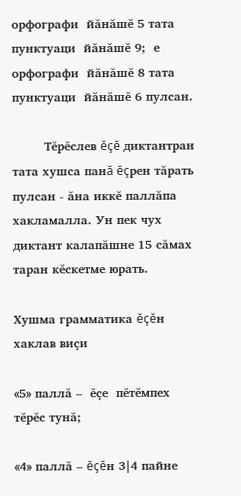орфографи  йăнăшĕ 5 тата  пунктуаци  йăнăшĕ 9;  е орфографи  йăнăшĕ 8 тата  пунктуаци  йăнăшĕ 6 пулсан.

        Тĕрĕслев ĕçĕ диктантран тата хушса панă ĕçрен тăрать пулсан - ăна иккĕ паллăпа хакламалла. Ун пек чух диктант калапăшне 15 сăмах таран кĕскетме юрать.

Хушма грамматика ĕçĕн хаклав виçи

«5» паллă –  ĕçе  пĕтĕмпех тĕрĕс тунă;

«4» паллă – ĕçĕн 3|4 пайне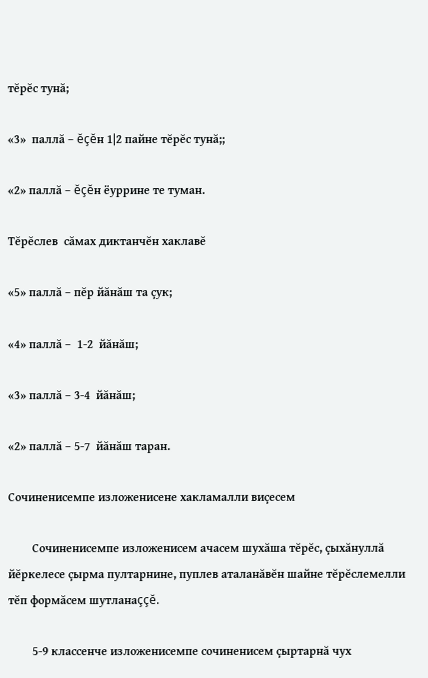тĕрĕс тунă;

«3»  паллă – ĕçĕн 1|2 пайне тĕрĕс тунă;;

«2» паллă – ĕçĕн ёуррине те туман.

Тĕрĕслев  сăмах диктанчĕн хаклавĕ

«5» паллă – пĕр йăнăш та çук;

«4» паллă –  1-2  йăнăш;

«3» паллă – 3-4  йăнăш;

«2» паллă – 5-7  йăнăш таран.

Сочиненисемпе изложенисене хакламалли виçесем

        Сочиненисемпе изложенисем ачасем шухăша тĕрĕс, çыхăнуллă йĕркелесе çырма пултарнине, пуплев аталанăвĕн шайне тĕрĕслемелли тĕп формăсем шутланаççĕ.

        5-9 классенче изложенисемпе сочиненисем çыртарнă чух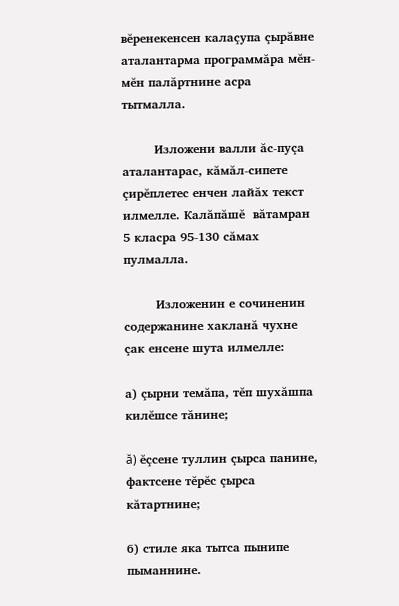вĕренекенсен калаçупа çырăвне аталантарма программăра мĕн-мĕн палăртнине асра тытмалла.

        Изложени валли ăс-пуçа аталантарас, кăмăл-сипете çирĕплетес енчен лайăх текст илмелле. Калăпăшĕ  вăтамран 5 класра 95-130 сăмах пулмалла.

        Изложенин е сочиненин содержанине хакланă чухне çак енсене шута илмелле:

а) çырни темăпа, тĕп шухăшпа килĕшсе тăнине;

ă) ĕçсене туллин çырса панине, фактсене тĕрĕс çырса кăтартнине;

б) стиле яка тытса пынипе пыманнине.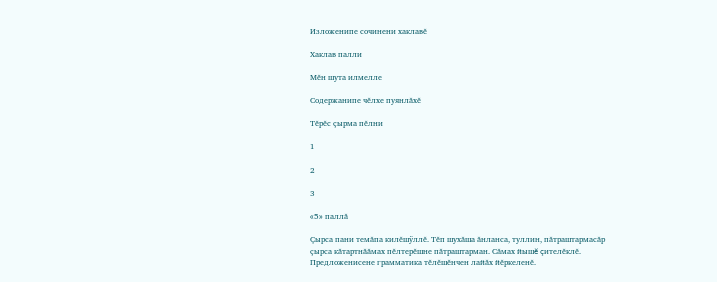Изложенипе сочинени хаклавĕ

Хаклав палли

Мĕн шута илмелле

Содержанипе чĕлхе пуянлăхĕ

Тĕрĕс çырма пĕлни

1

2

3

«5» паллă

Çырса пани темăпа килĕшÿллĕ. Тĕп шухăша ăнланса, туллин, пăтраштармасăр çырса кăтартнăăмах пĕлтерĕшне пăтраштарман. Сăмах йышĕ çителĕклĕ. Предложенисене грамматика тĕлĕшĕнчен лайăх йĕркеленĕ.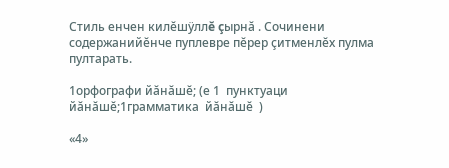Стиль енчен килĕшÿллĕ çырнă . Сочинени содержанийĕнче пуплевре пĕрер çитменлĕх пулма пултарать.

1орфографи йăнăшĕ; (е 1  пунктуаци  йăнăшĕ;1грамматика  йăнăшĕ  )

«4»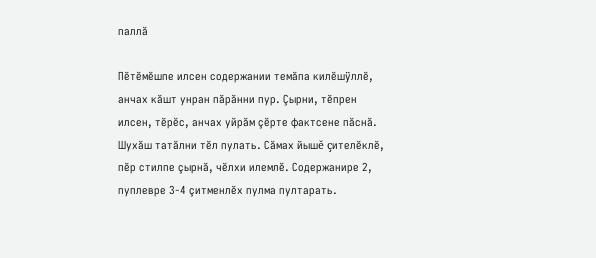паллă

Пĕтĕмĕшпе илсен содержании темăпа килĕшÿллĕ, анчах кăшт унран пăрăнни пур. Çырни, тĕпрен илсен, тĕрĕс, анчах уйрăм çĕрте фактсене пăснă. Шухăш татăлни тĕл пулать. Сăмах йышĕ çителĕклĕ, пĕр стилпе çырнă, чĕлхи илемлĕ. Содержанире 2, пуплевре 3-4 çитменлĕх пулма пултарать.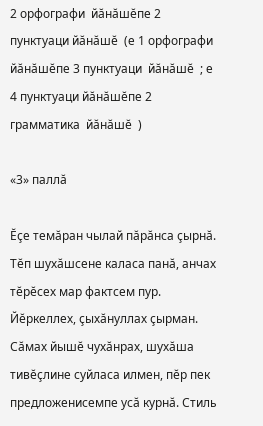2 орфографи  йăнăшĕпе 2 пунктуаци йăнăшĕ  (е 1 орфографи  йăнăшĕпе 3 пунктуаци  йăнăшĕ  ; е 4 пунктуаци йăнăшĕпе 2 грамматика  йăнăшĕ  )

«3» паллă

Ĕçе темăран чылай пăрăнса çырнă. Тĕп шухăшсене каласа панă, анчах тĕрĕсех мар фактсем пур. Йĕркеллех, çыхăнуллах çырман. Сăмах йышĕ чухăнрах, шухăша тивĕçлине суйласа илмен, пĕр пек предложенисемпе усă курнă. Стиль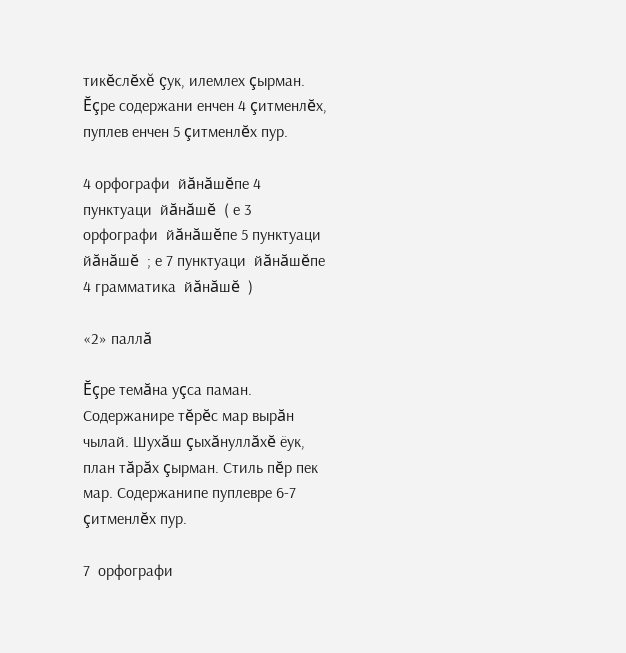тикĕслĕхĕ çук, илемлех çырман. Ĕçре содержани енчен 4 çитменлĕх, пуплев енчен 5 çитменлĕх пур.

4 орфографи  йăнăшĕпе 4 пунктуаци  йăнăшĕ  ( е 3  орфографи  йăнăшĕпе 5 пунктуаци  йăнăшĕ  ; е 7 пунктуаци  йăнăшĕпе 4 грамматика  йăнăшĕ  )

«2» паллă

Ĕçре темăна уçса паман. Содержанире тĕрĕс мар вырăн чылай. Шухăш çыхăнуллăхĕ ёук, план тăрăх çырман. Стиль пĕр пек мар. Содержанипе пуплевре 6-7 çитменлĕх пур.

7  орфографи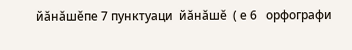йăнăшĕпе 7 пунктуаци  йăнăшĕ  ( е 6   орфографи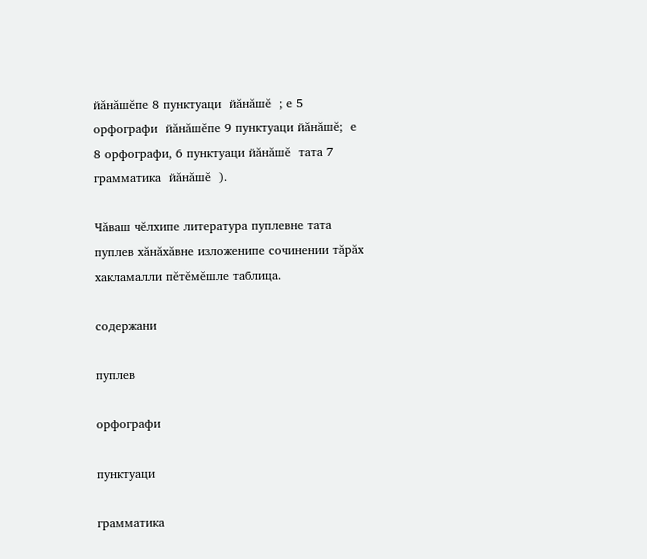йăнăшĕпе 8 пунктуаци  йăнăшĕ  ; е 5 орфографи  йăнăшĕпе 9 пунктуаци йăнăшĕ;  е 8 орфографи, 6 пунктуаци йăнăшĕ  тата 7 грамматика  йăнăшĕ  ).

Чăваш чĕлхипе литература пуплевне тата пуплев хăнăхăвне изложенипе сочинении тăрăх хакламалли пĕтĕмĕшле таблица.

содержани

пуплев

орфографи

пунктуаци

грамматика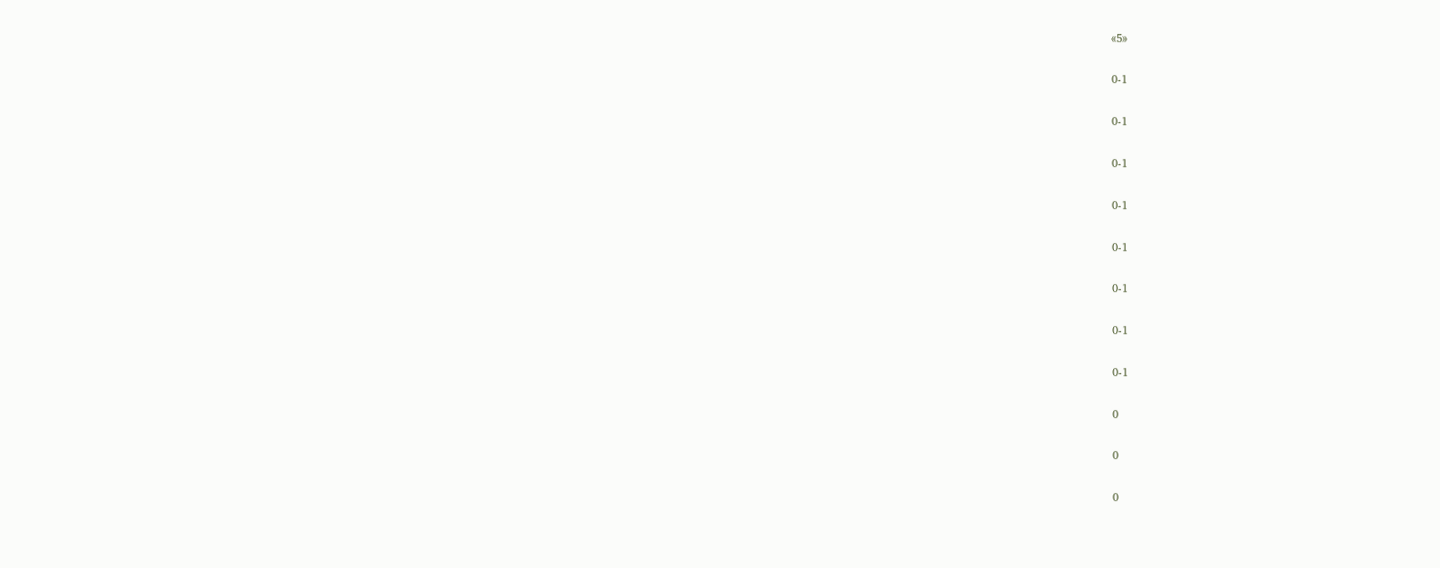«5»

0-1

0-1

0-1

0-1

0-1

0-1

0-1

0-1

0

0

0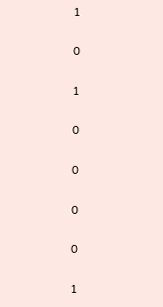1

0

1

0

0

0

0

1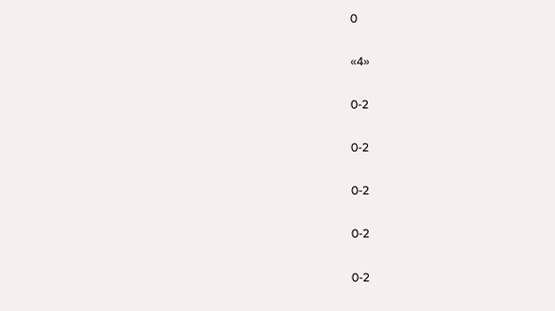0

«4»

0-2

0-2

0-2

0-2

0-2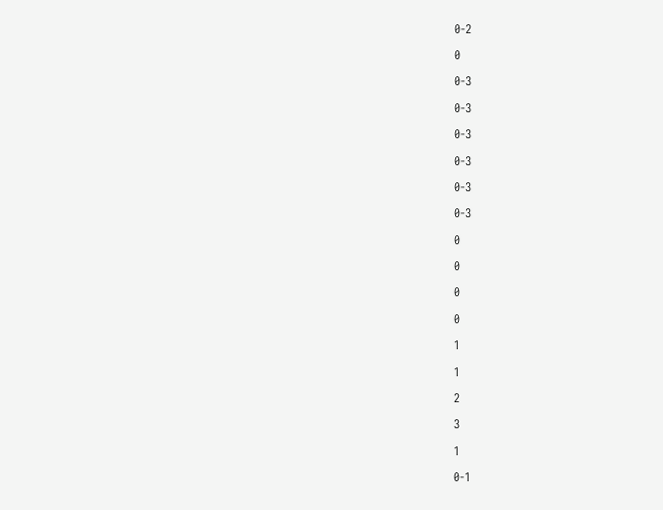0-2

0

0-3

0-3

0-3

0-3

0-3

0-3

0

0

0

0

1

1

2

3

1

0-1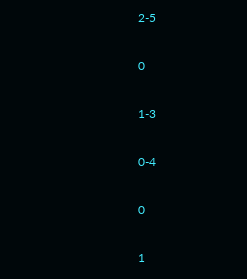2-5

0

1-3

0-4

0

1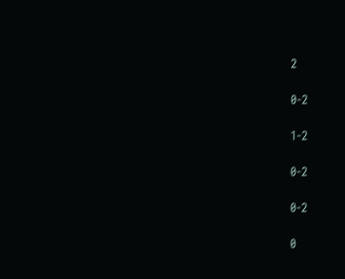2

0-2

1-2

0-2

0-2

0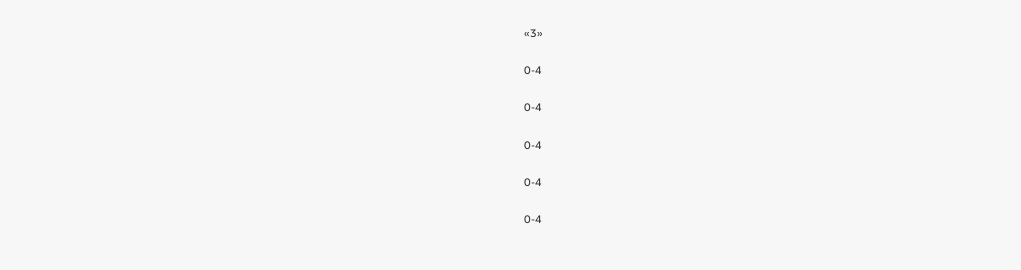«3»

0-4

0-4

0-4

0-4

0-4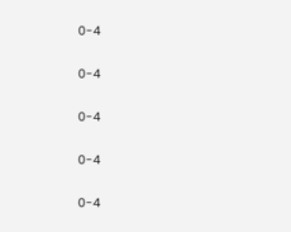0-4

0-4

0-4

0-4

0-4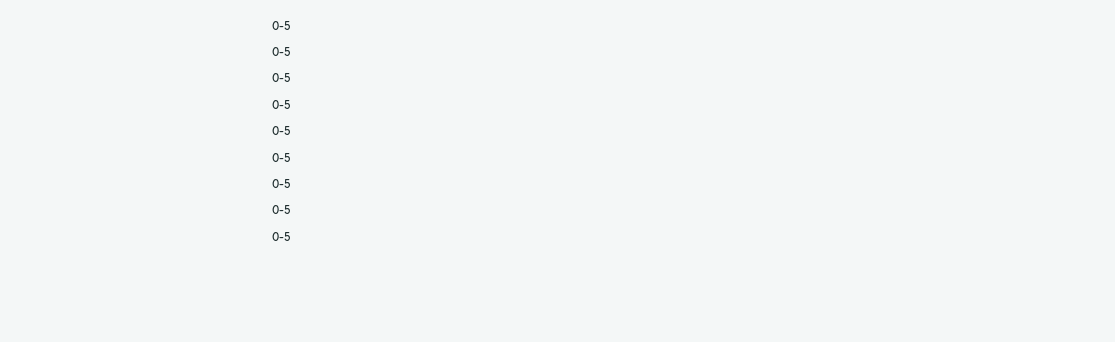0-5

0-5

0-5

0-5

0-5

0-5

0-5

0-5

0-5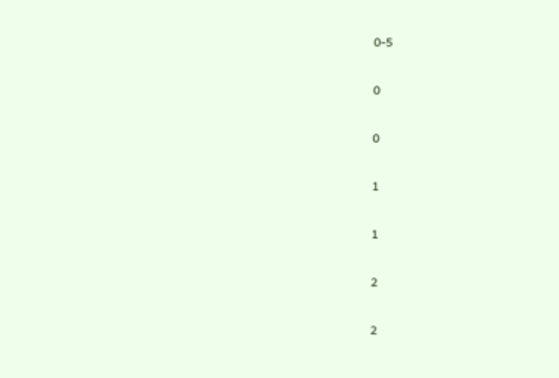0-5

0

0

1

1

2

2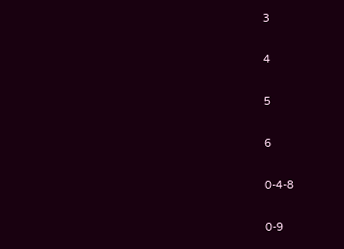3

4

5

6

0-4-8

0-9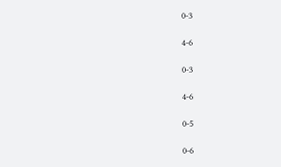0-3

4-6

0-3

4-6

0-5

0-6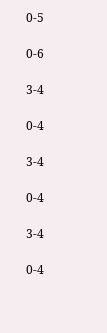0-5

0-6

3-4

0-4

3-4

0-4

3-4

0-4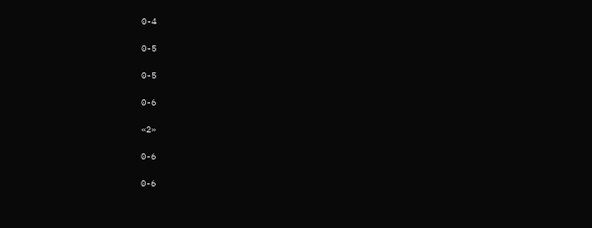0-4

0-5

0-5

0-6

«2»

0-6

0-6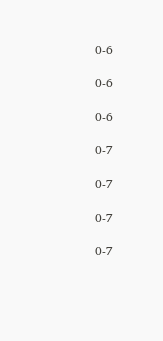0-6

0-6

0-6

0-7

0-7

0-7

0-7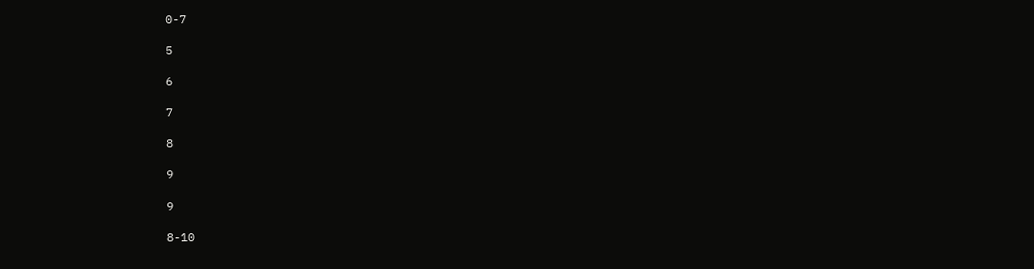0-7

5

6

7

8

9

9

8-10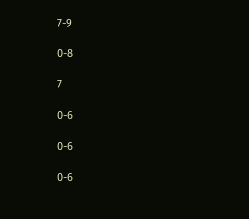7-9

0-8

7

0-6

0-6

0-6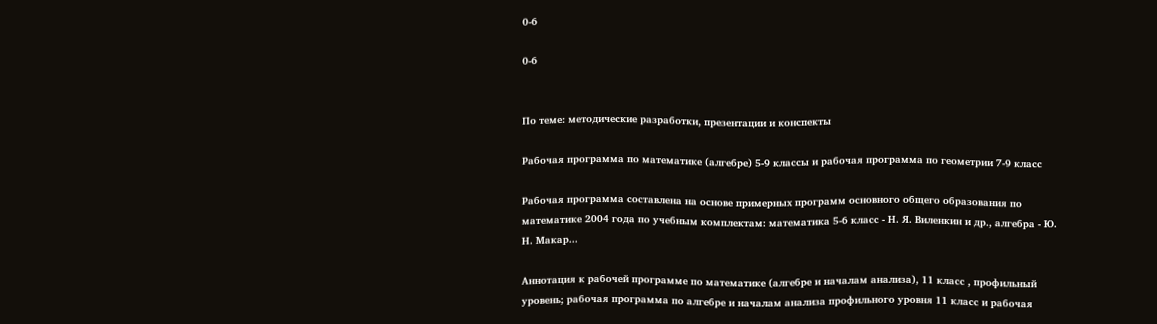0-6

0-6


По теме: методические разработки, презентации и конспекты

Рабочая программа по математике (алгебре) 5-9 классы и рабочая программа по геометрии 7-9 класс

Рабочая программа составлена на основе примерных программ основного общего образования по математике 2004 года по учебным комплектам: математика 5-6 класс - Н. Я. Виленкин и др., алгебра - Ю. Н. Макар...

Аннотация к рабочей программе по математике (алгебре и началам анализа), 11 класс , профильный уровень; рабочая программа по алгебре и началам анализа профильного уровня 11 класс и рабочая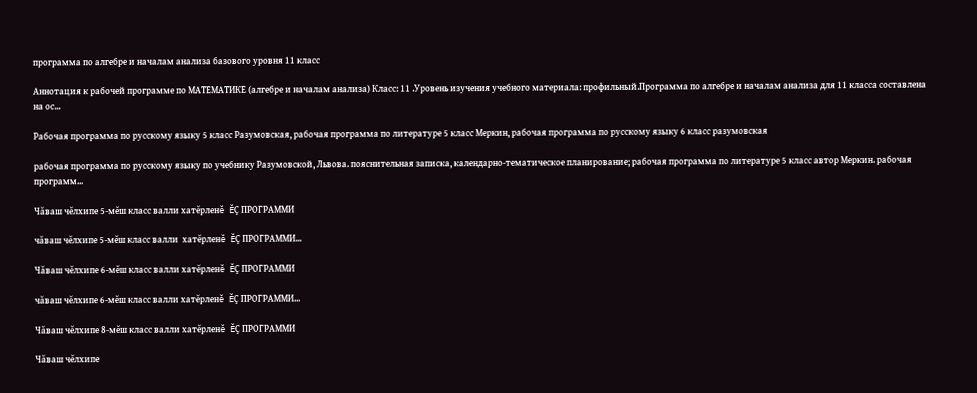программа по алгебре и началам анализа базового уровня 11 класс

Аннотация к рабочей программе по МАТЕМАТИКЕ (алгебре и началам анализа) Класс: 11 .Уровень изучения учебного материала: профильный.Программа по алгебре и началам анализа для 11 класса составлена на ос...

Рабочая программа по русскому языку 5 класс Разумовская, рабочая программа по литературе 5 класс Меркин, рабочая программа по русскому языку 6 класс разумовская

рабочая программа по русскому языку по учебнику Разумовской, Львова. пояснительная записка, календарно-тематическое планирование; рабочая программа по литературе 5 класс автор Меркин. рабочая программ...

Чăваш чĕлхипе 5-мĕш класс валли хатĕрленĕ ĔҪ ПРОГРАММИ

чăваш чĕлхипе 5-мĕш класс валли  хатĕрленĕ ĔҪ ПРОГРАММИ...

Чăваш чĕлхипе 6-мĕш класс валли хатĕрленĕ ĔҪ ПРОГРАММИ

чăваш чĕлхипе 6-мĕш класс валли хатĕрленĕ ĔҪ ПРОГРАММИ...

Чăваш чĕлхипе 8-мĕш класс валли хатĕрленĕ ĔҪ ПРОГРАММИ

Чăваш чĕлхипе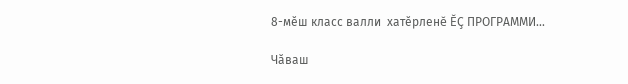8-мĕш класс валли  хатĕрленĕ ĔҪ ПРОГРАММИ...

Чăваш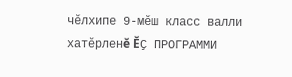чĕлхипе 9-мĕш класс валли хатĕрленĕ ĔҪ ПРОГРАММИ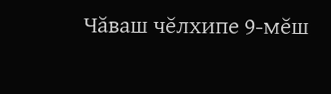Чăваш чĕлхипе 9-мĕш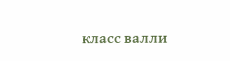класс валли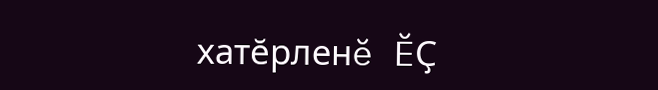хатĕрленĕ ĔҪ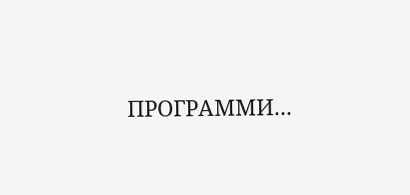ПРОГРАММИ...